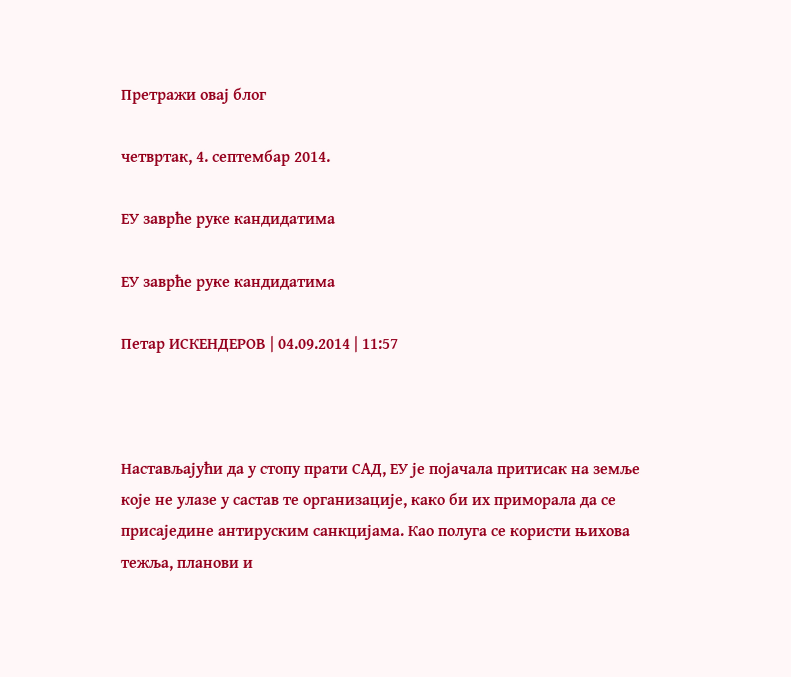Претражи овај блог

четвртак, 4. септембар 2014.

ЕУ заврће руке кандидатима

ЕУ заврће руке кандидатима

Петар ИСКЕНДЕРОВ | 04.09.2014 | 11:57



Настављајући да у стопу прати САД, ЕУ је појачала притисак на земље које не улазе у састав те организације, како би их приморала да се присаједине антируским санкцијама. Као полуга се користи њихова тежља, планови и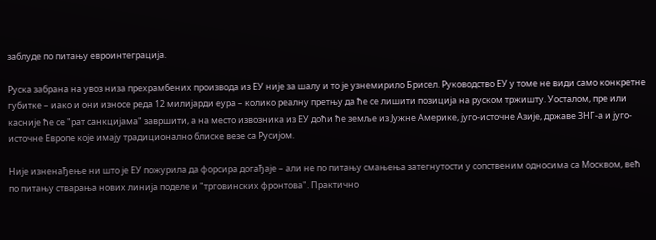заблуде по питању евроинтеграција.

Руска забрана на увоз низа прехрамбених производа из ЕУ није за шалу и то је узнемирило Брисел. Руководство ЕУ у томе не види само конкретне губитке – иако и они износе реда 12 милијарди еура – колико реалну претњу да ће се лишити позиција на руском тржишту. Уосталом, пре или касније ће се "рат санкцијама" завршити, а на место извозника из ЕУ доћи ће земље из Јужне Америке, југо-источне Азије, државе ЗНГ-а и југо-источне Европе које имају традиционално блиске везе са Русијом.

Није изненађење ни што је ЕУ пожурила да форсира догађаје – али не по питању смањења затегнутости у сопственим односима са Москвом, већ по питању стварања нових линија поделе и "трговинских фронтова". Практично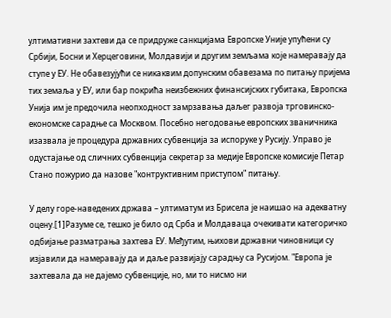ултимативни захтеви да се придруже санкцијама Европске Уније упућени су Србији, Босни и Херцеговини, Молдавији и другим земљама које намеравају да ступе у ЕУ. Не обавезујући се никаквим допунским обавезама по питању пријема тих земаља у ЕУ, или бар покрића неизбежних финансијских губитака, Европска Унија им је предочила неопходност замрзавања даљег развоја трговинско-економске сарадње са Москвом. Посебно негодовање европских званичника изазвала је процедура државних субвенција за испоруке у Русију. Управо је одустајање од сличних субвенција секретар за медије Европске комисије Петар Стано пожурио да назове "контруктивним приступом" питању.

У делу горе-наведених држава – ултиматум из Брисела је наишао на адекватну оцену.[1]Разуме се, тешко је било од Срба и Молдаваца очекивати категоричко одбијање разматрања захтева ЕУ. Међутим, њихови државни чиновници су изјавили да намеравају да и даље развијају сарадњу са Русијом. "Европа је захтевала да не дајемо субвенције, но, ми то нисмо ни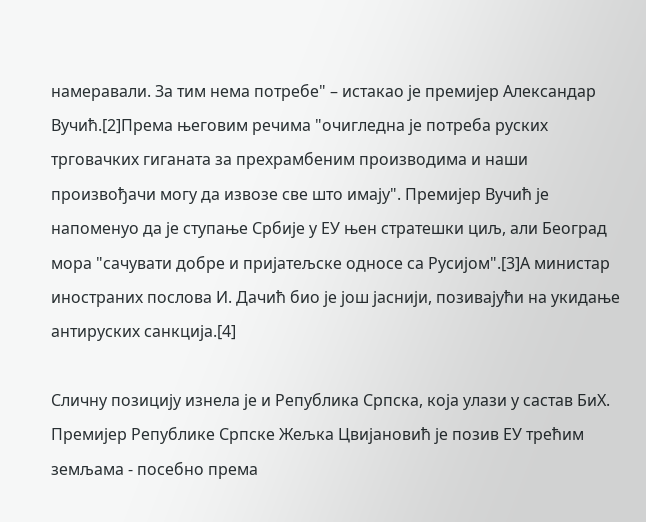намеравали. За тим нема потребе" – истакао је премијер Александар Вучић.[2]Према његовим речима "очигледна је потреба руских трговачких гиганата за прехрамбеним производима и наши произвођачи могу да извозе све што имају". Премијер Вучић је напоменуо да је ступање Србије у ЕУ њен стратешки циљ, али Београд мора "сачувати добре и пријатељске односе са Русијом".[3]А министар иностраних послова И. Дачић био је још јаснији, позивајући на укидање антируских санкција.[4]

Сличну позицију изнела је и Република Српска, која улази у састав БиХ. Премијер Републике Српске Жељка Цвијановић је позив ЕУ трећим земљама - посебно према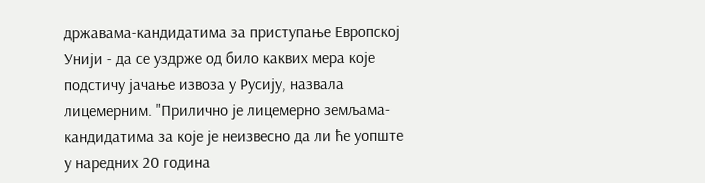државама-кандидатима за приступање Европској Унији - да се уздрже од било каквих мера које подстичу јачање извоза у Русију, назвала лицемерним. "Прилично је лицемерно земљама-кандидатима за које је неизвесно да ли ће уопште у наредних 20 година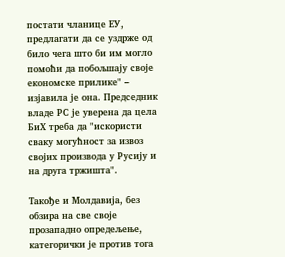постати чланице ЕУ, предлагати да се уздрже од било чега што би им могло помоћи да побољшају своје економске прилике" – изјавила је она. Председник владе РС је уверена да цела БиХ треба да "искористи сваку могућност за извоз својих производа у Русију и на друга тржишта".

Такође и Молдавија, без обзира на све своје прозападно опредељење, категорички је против тога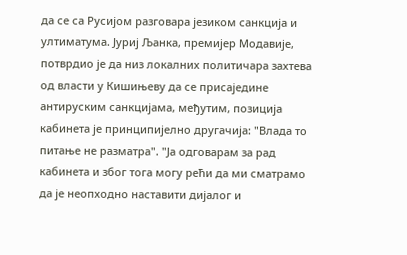да се са Русијом разговара језиком санкција и ултиматума. Јуриј Љанка, премијер Модавије, потврдио је да низ локалних политичара захтева од власти у Кишињеву да се присаједине антируским санкцијама, међутим, позиција кабинета је принципијелно другачија: "Влада то питање не разматра". "Ја одговарам за рад кабинета и због тога могу рећи да ми сматрамо да је неопходно наставити дијалог и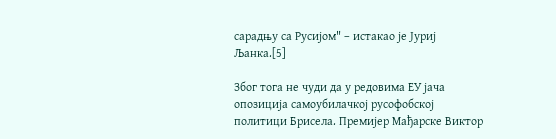сарадњу са Русијом" – истакао је Јуриј Љанка.[5]

Због тога не чуди да у редовима ЕУ јача опозиција самоубилачкој русофобској политици Брисела. Премијер Мађарске Виктор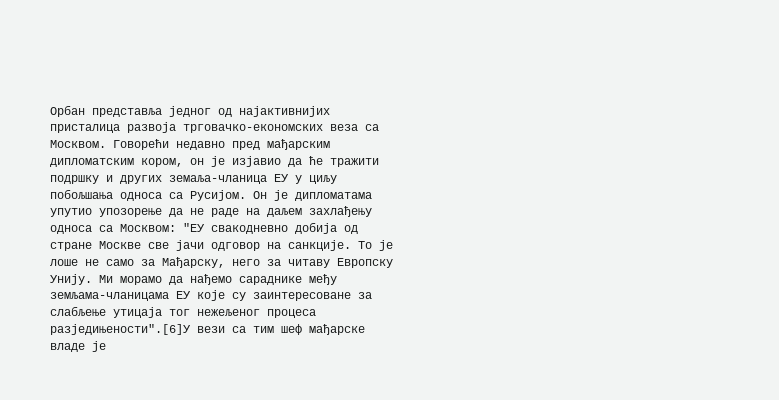Орбан представља једног од најактивнијих присталица развоја трговачко-економских веза са Москвом. Говорећи недавно пред мађарским дипломатским кором, он је изјавио да ће тражити подршку и других земаља-чланица ЕУ у циљу побољшања односа са Русијом. Он је дипломатама упутио упозорење да не раде на даљем захлађењу односа са Москвом: "ЕУ свакодневно добија од стране Москве све јачи одговор на санкције. То је лоше не само за Мађарску, него за читаву Европску Унију. Ми морамо да нађемо сараднике међу земљама-чланицама ЕУ које су заинтересоване за слабљење утицаја тог нежељеног процеса разједињености".[6]У вези са тим шеф мађарске владе је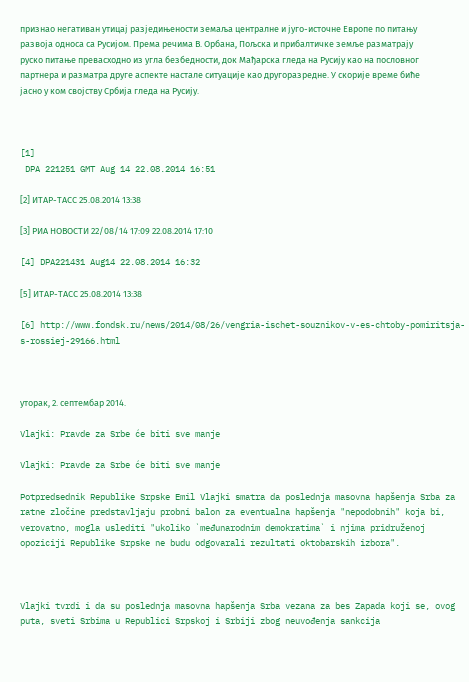признао негативан утицај разједињености земаља централне и југо-источне Европе по питању развоја односа са Русијом. Према речима В. Орбана, Пољска и прибалтичке земље разматрају руско питање превасходно из угла безбедности, док Мађарска гледа на Русију као на пословног партнера и разматра друге аспекте настале ситуације као другоразредне. У скорије време биће јасно у ком својству Србија гледа на Русију.



[1]
 DPA 221251 GMT Aug 14 22.08.2014 16:51

[2] ИТАР-ТАСС 25.08.2014 13:38

[3] РИА НОВОСТИ 22/08/14 17:09 22.08.2014 17:10

[4] DPA221431 Aug14 22.08.2014 16:32

[5] ИТАР-ТАСС 25.08.2014 13:38

[6] http://www.fondsk.ru/news/2014/08/26/vengria-ischet-souznikov-v-es-chtoby-pomiritsja-s-rossiej-29166.html



уторак, 2. септембар 2014.

Vlajki: Pravde za Srbe će biti sve manje

Vlajki: Pravde za Srbe će biti sve manje

Potpredsednik Republike Srpske Emil Vlajki smatra da poslednja masovna hapšenja Srba za ratne zločine predstavljaju probni balon za eventualna hapšenja "nepodobnih" koja bi, verovatno, mogla uslediti "ukoliko `međunarodnim demokratima` i njima pridruženoj opoziciji Republike Srpske ne budu odgovarali rezultati oktobarskih izbora".



Vlajki tvrdi i da su poslednja masovna hapšenja Srba vezana za bes Zapada koji se, ovog puta, sveti Srbima u Republici Srpskoj i Srbiji zbog neuvođenja sankcija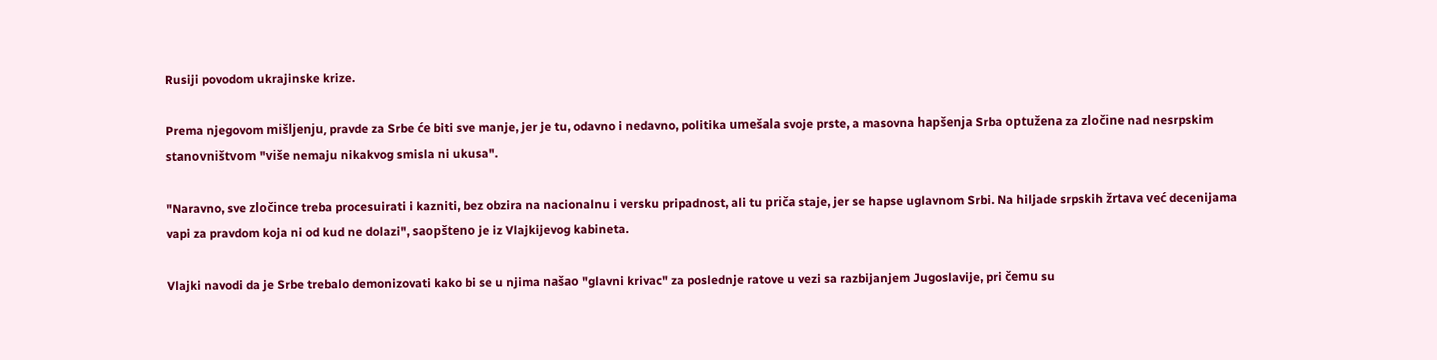Rusiji povodom ukrajinske krize.

Prema njegovom mišljenju, pravde za Srbe će biti sve manje, jer je tu, odavno i nedavno, politika umešala svoje prste, a masovna hapšenja Srba optužena za zločine nad nesrpskim stanovništvom "više nemaju nikakvog smisla ni ukusa".

"Naravno, sve zločince treba procesuirati i kazniti, bez obzira na nacionalnu i versku pripadnost, ali tu priča staje, jer se hapse uglavnom Srbi. Na hiljade srpskih žrtava već decenijama vapi za pravdom koja ni od kud ne dolazi", saopšteno je iz Vlajkijevog kabineta.

Vlajki navodi da je Srbe trebalo demonizovati kako bi se u njima našao "glavni krivac" za poslednje ratove u vezi sa razbijanjem Jugoslavije, pri čemu su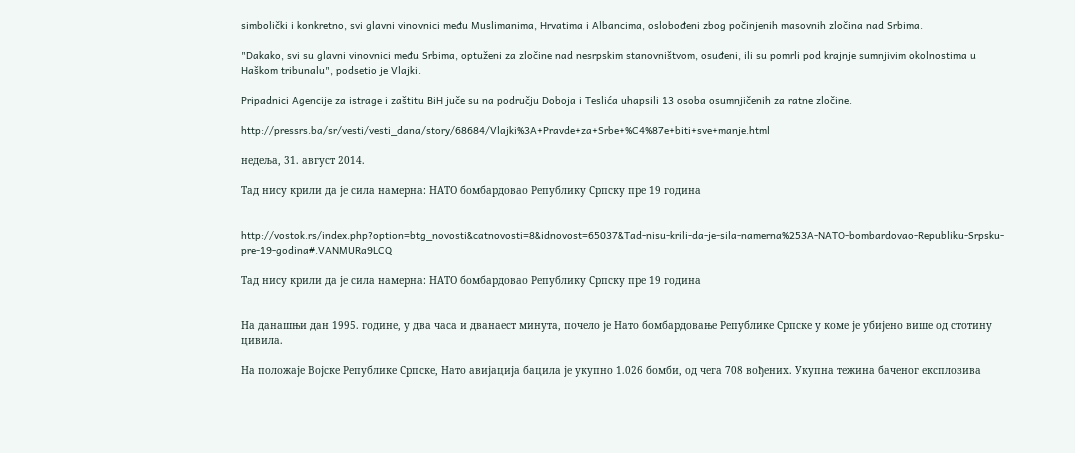simbolički i konkretno, svi glavni vinovnici među Muslimanima, Hrvatima i Albancima, oslobođeni zbog počinjenih masovnih zločina nad Srbima.

"Dakako, svi su glavni vinovnici među Srbima, optuženi za zločine nad nesrpskim stanovništvom, osuđeni, ili su pomrli pod krajnje sumnjivim okolnostima u Haškom tribunalu", podsetio je Vlajki.

Pripadnici Agencije za istrage i zaštitu BiH juče su na području Doboja i Teslića uhapsili 13 osoba osumnjičenih za ratne zločine.

http://pressrs.ba/sr/vesti/vesti_dana/story/68684/Vlajki%3A+Pravde+za+Srbe+%C4%87e+biti+sve+manje.html

недеља, 31. август 2014.

Тад нису крили да је сила намерна: НАТО бомбардовао Републику Српску пре 19 година


http://vostok.rs/index.php?option=btg_novosti&catnovosti=8&idnovost=65037&Tad-nisu-krili-da-je-sila-namerna%253A-NATO-bombardovao-Republiku-Srpsku-pre-19-godina#.VANMURa9LCQ

Тад нису крили да је сила намерна: НАТО бомбардовао Републику Српску пре 19 година


На данашњи дан 1995. године, у два часа и дванаест минута, почело је Нато бомбардовање Републике Српске у коме је убијено више од стотину цивила.

На положаје Војске Републике Српске, Нато авијација бацила је укупно 1.026 бомби, од чега 708 вођених. Укупна тежина баченог експлозива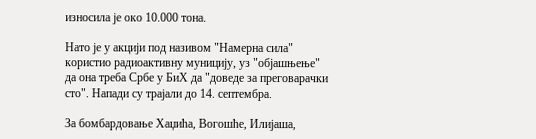износила је око 10.000 тона.

Нато је у акцији под називом "Намерна сила" користио радиоактивну муницију, уз "објашњење" да она треба Србе у БиХ да "доведе за преговарачки сто". Напади су трајали до 14. септембра.

За бомбардовање Хаџића, Вогошће, Илијаша,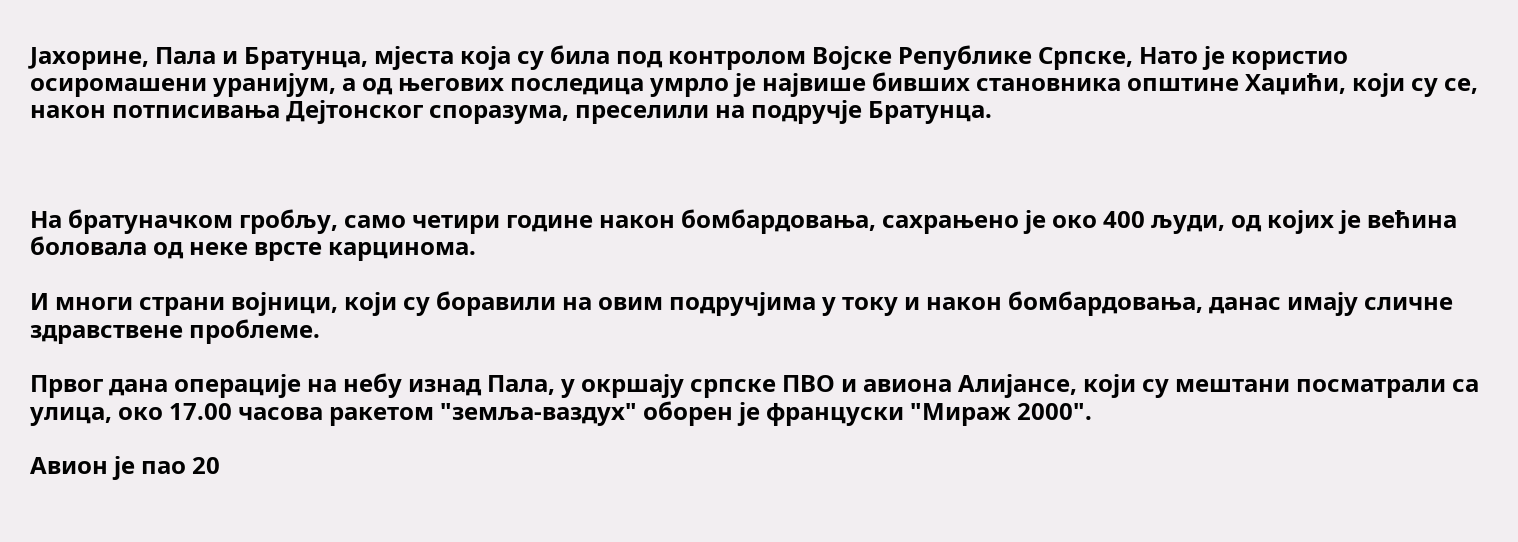Јахорине, Пала и Братунца, мјеста која су била под контролом Војске Републике Српске, Нато је користио осиромашени уранијум, а од његових последица умрло је највише бивших становника општине Хаџићи, који су се, након потписивања Дејтонског споразума, преселили на подручје Братунца.



На братуначком гробљу, само четири године након бомбардовања, сахрањено је око 400 људи, од којих је већина боловала од неке врсте карцинома.

И многи страни војници, који су боравили на овим подручјима у току и након бомбардовања, данас имају сличне здравствене проблеме.

Првог дана операције на небу изнад Пала, у окршају српске ПВО и авиона Алијансе, који су мештани посматрали са улица, око 17.00 часова ракетом "земља-ваздух" оборен је француски "Мираж 2000".

Авион је пао 20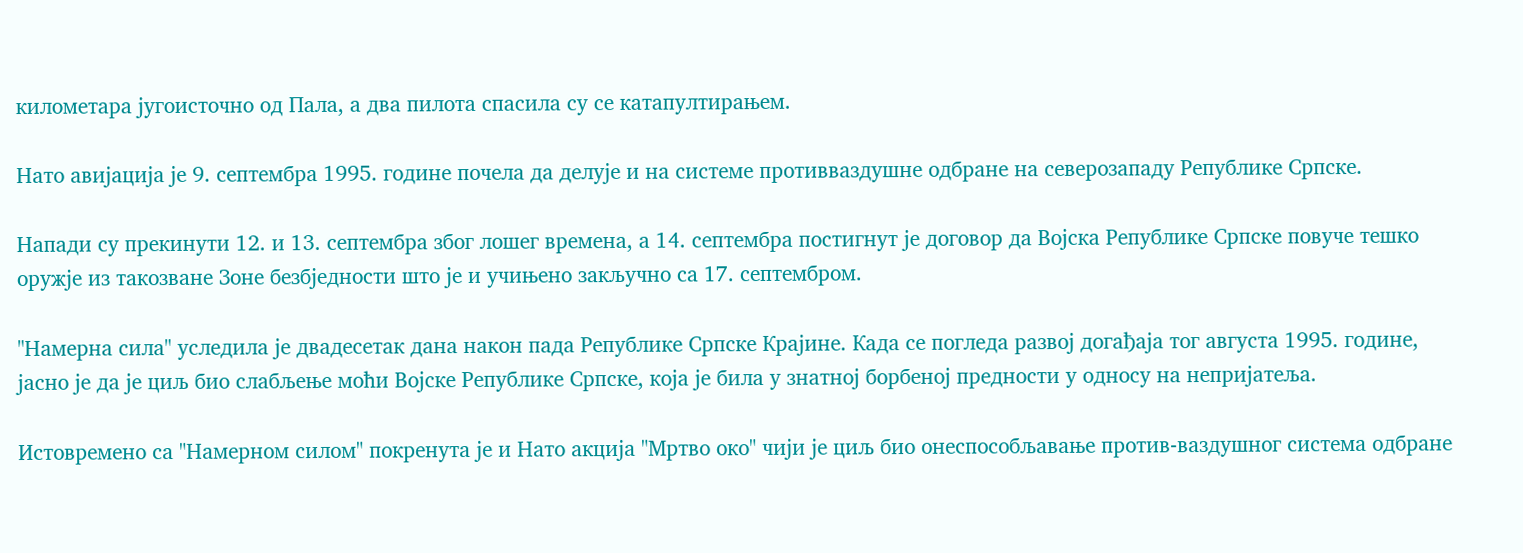километара југоисточно од Пала, а два пилота спасила су се катапултирањем.

Нато авијација је 9. септембра 1995. године почела да делује и на системе противваздушне одбране на северозападу Републике Српске.

Напади су прекинути 12. и 13. септембра због лошег времена, а 14. септембра постигнут је договор да Војска Републике Српске повуче тешко оружје из такозване Зоне безбједности што је и учињено закључно са 17. септембром.

"Намерна сила" уследила је двадесетак дана након пада Републике Српске Крајине. Када се погледа развој догађаја тог августа 1995. године, јасно је да је циљ био слабљење моћи Војске Републике Српске, која је била у знатној борбеној предности у односу на непријатеља.

Истовремено са "Намерном силом" покренута је и Нато акција "Мртво око" чији је циљ био онеспособљавање против-ваздушног система одбране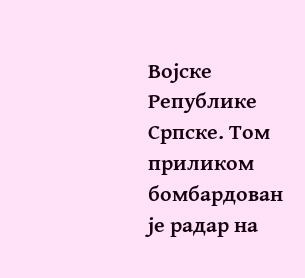Војске Републике Српске. Том приликом бомбардован је радар на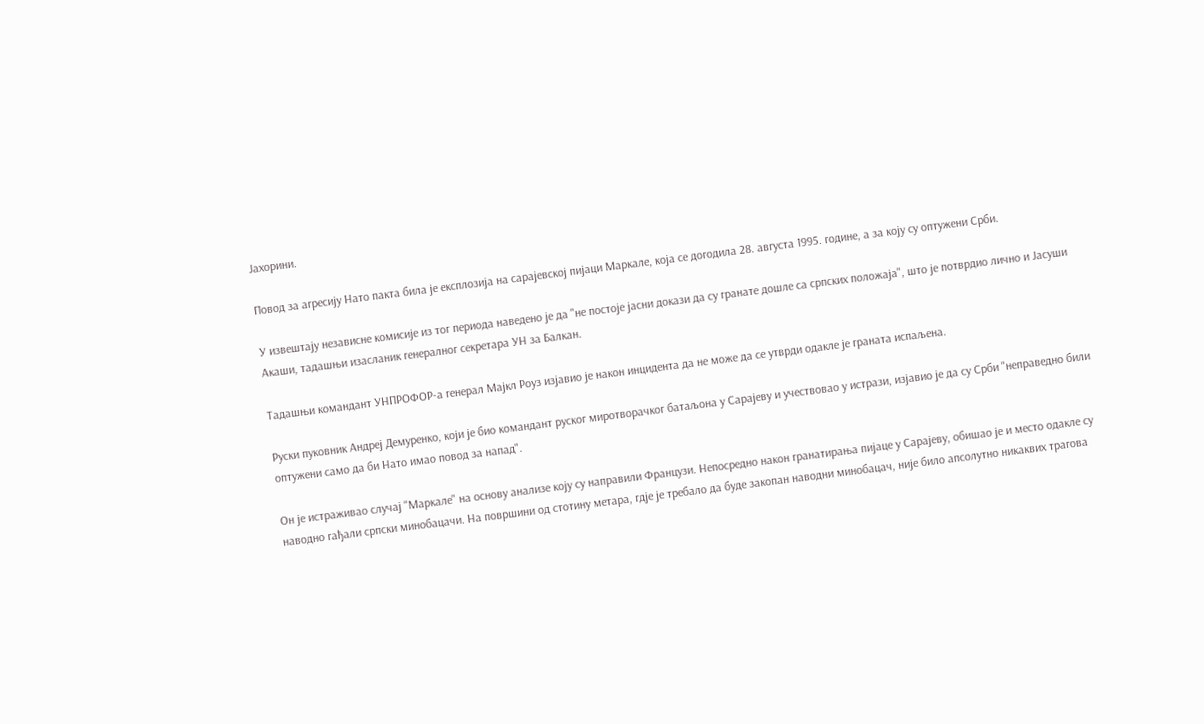Јахорини.

Повод за агресију Нато пакта била је експлозија на сарајевској пијаци Маркале, која се догодила 28. августа 1995. године, а за коју су оптужени Срби.

У извештају независне комисије из тог периода наведено је да "не постоје јасни докази да су гранате дошле са српских положаја", што је потврдио лично и Јасуши Акаши, тадашњи изасланик генералног секретара УН за Балкан.

Тадашњи командант УНПРОФОР-а генерал Мајкл Роуз изјавио је након инцидента да не може да се утврди одакле је граната испаљена.

Руски пуковник Андреј Демуренко, који је био командант руског миротворачког батаљона у Сарајеву и учествовао у истрази, изјавио је да су Срби "неправедно били оптужени само да би Нато имао повод за напад".

Он је истраживао случај "Маркале" на основу анализе коју су направили Французи. Непосредно након гранатирања пијаце у Сарајеву, обишао је и место одакле су наводно гађали српски минобацачи. На површини од стотину метара, гдје је требало да буде закопан наводни минобацач, није било апсолутно никаквих трагова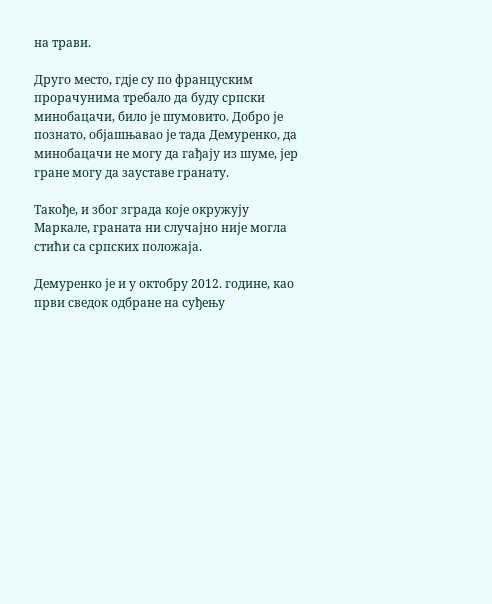на трави.

Друго место, гдје су по француским прорачунима требало да буду српски минобацачи, било је шумовито. Добро је познато, објашњавао је тада Демуренко, да минобацачи не могу да гађају из шуме, јер гране могу да зауставе гранату.

Такође, и због зграда које окружују Маркале, граната ни случајно није могла стићи са српских положаја.

Демуренко је и у октобру 2012. године, као први сведок одбране на суђењу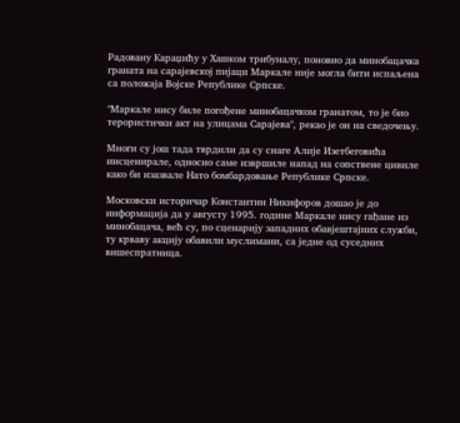Радовану Караџићу у Хашком трибуналу, поновио да минобацачка граната на сарајевској пијаци Маркале није могла бити испаљена са положаја Војске Републике Српске.

"Маркале нису биле погођене минобацачком гранатом, то је био терористички акт на улицама Сарајева", рекао је он на сведочењу.

Многи су још тада тврдили да су снаге Алије Изетбеговића инсценирале, односно саме извршиле напад на сопствене цивиле како би изазвале Нато бомбардовање Републике Српске.

Московски историчар Константин Никифоров дошао је до информација да у августу 1995. године Маркале нису гађане из минобацача, већ су, по сценарију западних обавјештајних служби, ту крваву акцију обавили муслимани, са једне од суседних вишеспратница.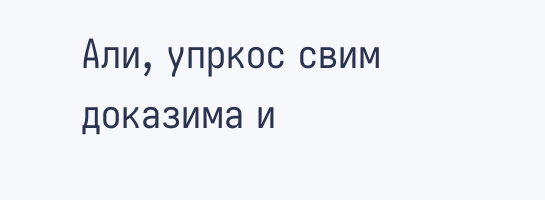Али, упркос свим доказима и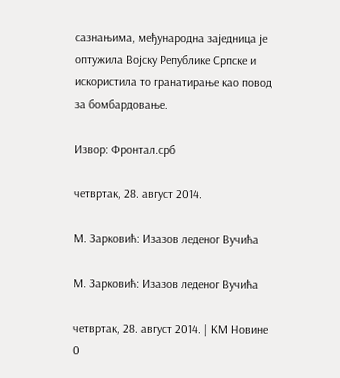сазнањима, међународна заједница је оптужила Војску Републике Српске и искористила то гранатирање као повод за бомбардовање.

Извор: Фронтал.срб

четвртак, 28. август 2014.

М. Зарковић: Изазов леденог Вучића

М. Зарковић: Изазов леденог Вучића

четвртак, 28. август 2014. | КМ Новине 0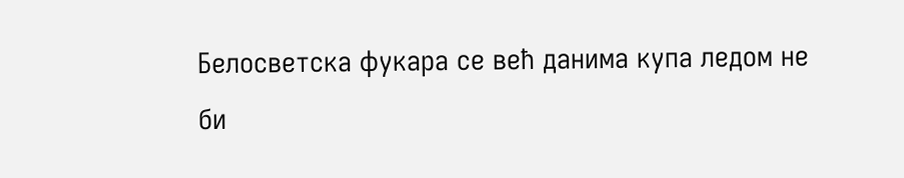Белосветска фукара се већ данима купа ледом не би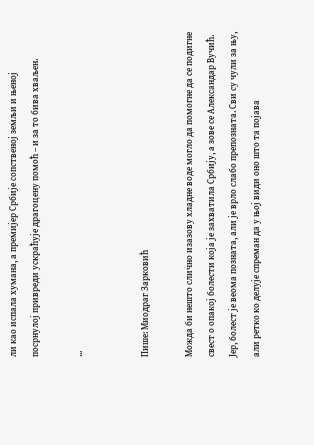ли као испала хумана, а премијер Србије сопственој земљи и њеној посрнулој привреди ускраћује драгоцену помоћ – и за то бива хваљен.

...


Пише: Миодраг Зарковић

Можда би нешто слично изазову хладне воде могло да помогне да се подигне свест о опакој болести која је захватила Србију, а зове се Александар Вучић. Јер, болест је веома позната, али је врло слабо препозната. Сви су чули за њу, али ретко ко делује спреман да у њој види оно што та појава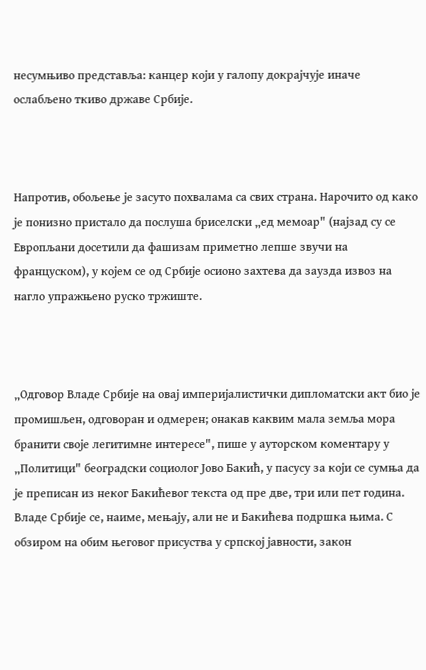несумњиво представља: канцер који у галопу докрајчује иначе ослабљено ткиво државе Србије.



Напротив, обољење је засуто похвалама са свих страна. Нарочито од како је понизно пристало да послуша бриселски „ед мемоар" (најзад су се Европљани досетили да фашизам приметно лепше звучи на француском), у којем се од Србије осионо захтева да заузда извоз на нагло упражњено руско тржиште.



„Одговор Владе Србије на овај империјалистички дипломатски акт био је промишљен, одговоран и одмерен; онакав каквим мала земља мора бранити своје легитимне интересе", пише у ауторском коментару у „Политици" београдски социолог Јово Бакић, у пасусу за који се сумња да је преписан из неког Бакићевог текста од пре две, три или пет година. Владе Србије се, наиме, мењају, али не и Бакићева подршка њима. С обзиром на обим његовог присуства у српској јавности, закон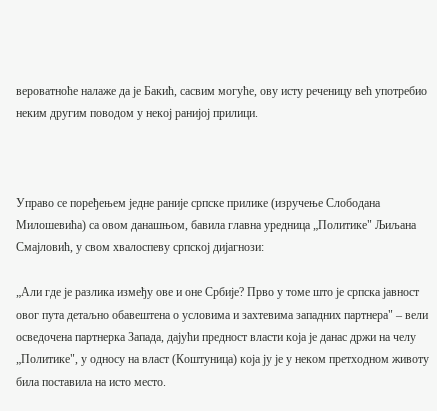вероватноће налаже да је Бакић, сасвим могуће, ову исту реченицу већ употребио неким другим поводом у некој ранијој прилици.



Управо се поређењем једне раније српске прилике (изручење Слободана Милошевића) са овом данашњом, бавила главна уредница „Политике" Љиљана Смајловић, у свом хвалоспеву српској дијагнози:

„Али где је разлика између ове и оне Србије? Прво у томе што је српска јавност овог пута детаљно обавештена о условима и захтевима западних партнера" – вели осведочена партнерка Запада, дајући предност власти која је данас држи на челу „Политике", у односу на власт (Коштуница) која ју је у неком претходном животу била поставила на исто место.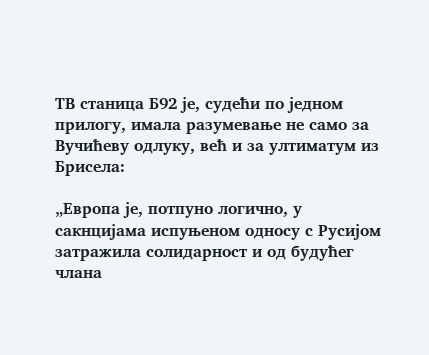ТВ станица Б92 је, судећи по једном прилогу, имала разумевање не само за Вучићеву одлуку, већ и за ултиматум из Брисела:

„Европа је, потпуно логично, у сакнцијама испуњеном односу с Русијом затражила солидарност и од будућег члана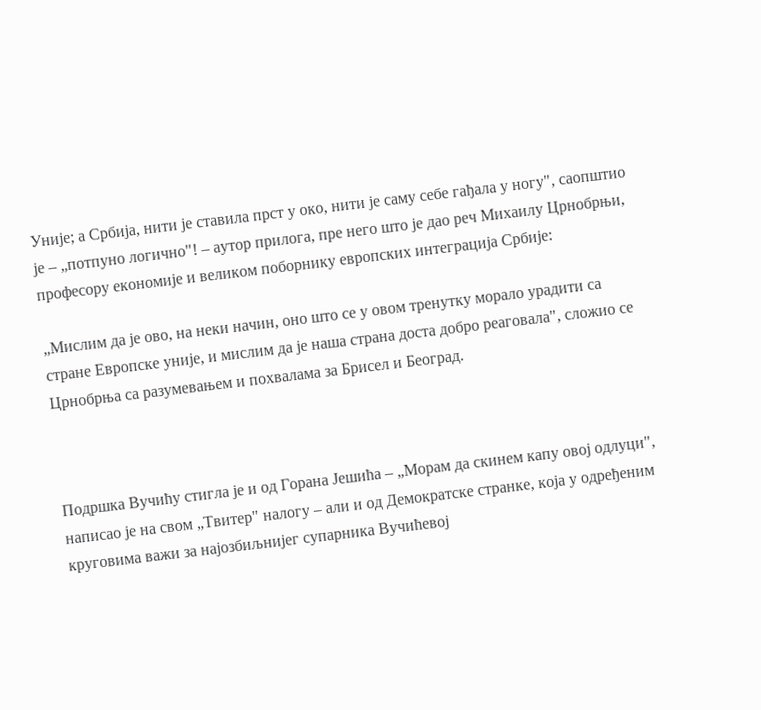Уније; а Србија, нити је ставила прст у око, нити је саму себе гађала у ногу", саопштио је – „потпуно логично"! – аутор прилога, пре него што је дао реч Михаилу Црнобрњи, професору економије и великом поборнику европских интеграција Србије:

„Мислим да је ово, на неки начин, оно што се у овом тренутку морало урадити са стране Европске уније, и мислим да је наша страна доста добро реаговала", сложио се Црнобрња са разумевањем и похвалама за Брисел и Београд.



Подршка Вучићу стигла је и од Горана Јешића – „Морам да скинем капу овој одлуци", написао је на свом „Твитер" налогу – али и од Демократске странке, која у одређеним круговима важи за најозбиљнијег супарника Вучићевој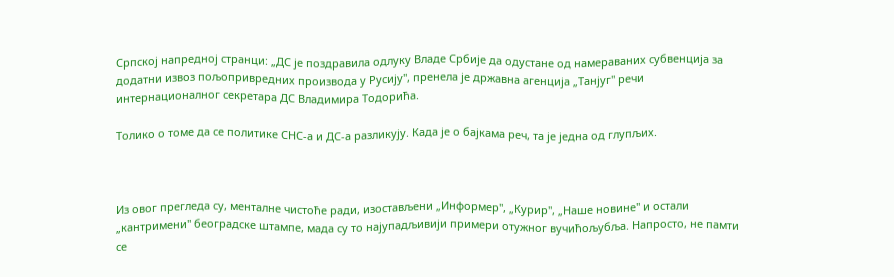Српској напредној странци: „ДС је поздравила одлуку Владе Србије да одустане од намераваних субвенција за додатни извоз пољопривредних производа у Русију", пренела је државна агенција „Танјуг" речи интернационалног секретара ДС Владимира Тодорића.

Толико о томе да се политике СНС-а и ДС-а разликују. Када је о бајкама реч, та је једна од глупљих.



Из овог прегледа су, менталне чистоће ради, изостављени „Информер", „Курир", „Наше новине" и остали „кантримени" београдске штампе, мада су то најупадљивији примери отужног вучићољубља. Напросто, не памти се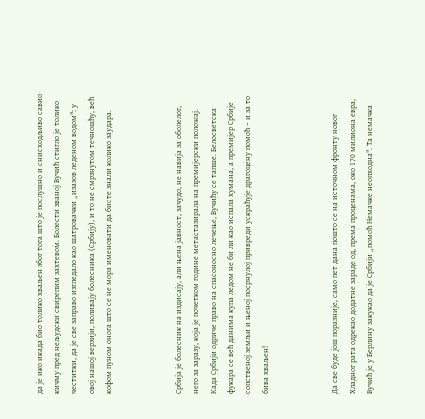да је ико икада био толико хваљен због тога што је послушно и снисходљиво савио кичму пред нељудски свирепим захтевом. Болести званој Вучић стигло је толико честитки, да је све заправо изгледало као шатровачки „изазов леденом водом": у овој нашој верзији, поливају болесника (Србију), и то не смрзнутом течношћу, већ кофом пуном онога што се не мора именовати да бисте знали колико заудара.



Србија је болесник на издисају, али њена јавност, зачудо, не навија за оболелог, него за заразу, која је почетком године метастазирала на премијерски положај. Када Србији одриче право на спасоносно лечење, Вучићу се тапше. Белосветска фукара се већ данима купа ледом не би ли као испала хумана, а премијер Србије сопственој земљи и њеној посрнулој привреди ускраћује драгоцену помоћ – и за то бива хваљен!



Да све буде још поразније, само пет дана пошто се на источном фронту новог Хладног рата одрекао додатне зараде од, према проценама, око 170 милиона евра, Вучић је у Берлину закукао да је Србији „помоћ Немачке неопходна". Та немачка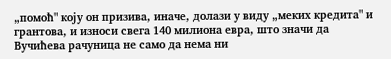„помоћ" коју он призива, иначе, долази у виду „меких кредита" и грантова, и износи свега 140 милиона евра, што значи да Вучићева рачуница не само да нема ни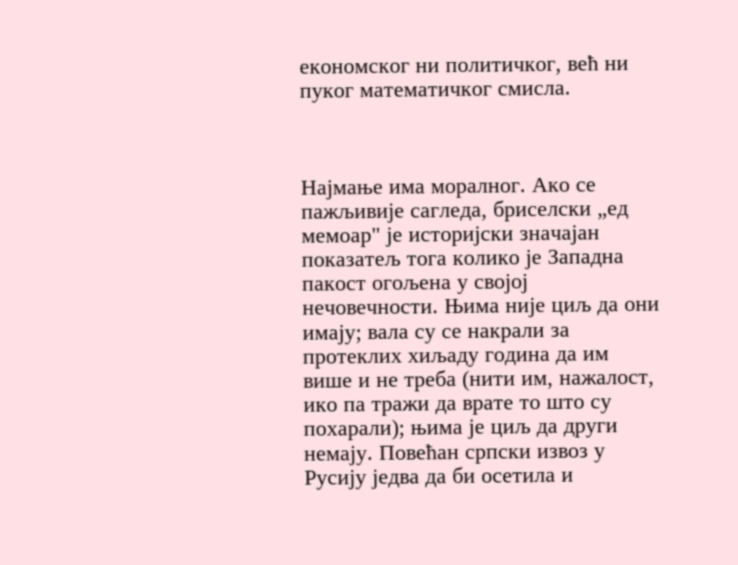економског ни политичког, већ ни пуког математичког смисла.



Најмање има моралног. Ако се пажљивије сагледа, бриселски „ед мемоар" је историјски значајан показатељ тога колико је Западна пакост огољена у својој нечовечности. Њима није циљ да они имају; вала су се накрали за протеклих хиљаду година да им више и не треба (нити им, нажалост, ико па тражи да врате то што су похарали); њима је циљ да други немају. Повећан српски извоз у Русију једва да би осетила и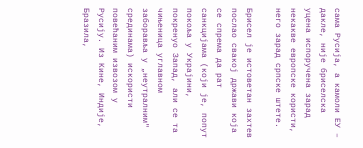сама Русија, а камоли ЕУ – дакле, није бриселска уцена испоручена зарад некакве европске користи, него зарад српске штете.

Брисел је истоветан захтев послао свакој држави која се спрема да рат санкцијама (који је, попут покоља у Украјини, покренуо Запад, али се та чињеница углавном заборавља у „неутралним" срединама) искористи повећаним извозом у Русију. Из Кине, Индије, Бразила,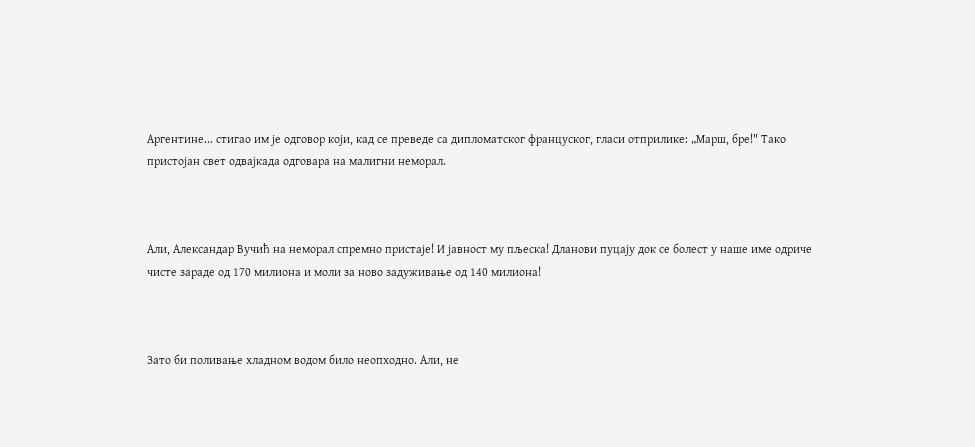Аргентине... стигао им је одговор који, кад се преведе са дипломатског француског, гласи отприлике: „Марш, бре!" Тако пристојан свет одвајкада одговара на малигни неморал.



Али, Александар Вучић на неморал спремно пристаје! И јавност му пљеска! Дланови пуцају док се болест у наше име одриче чисте зараде од 170 милиона и моли за ново задуживање од 140 милиона!



Зато би поливање хладном водом било неопходно. Али, не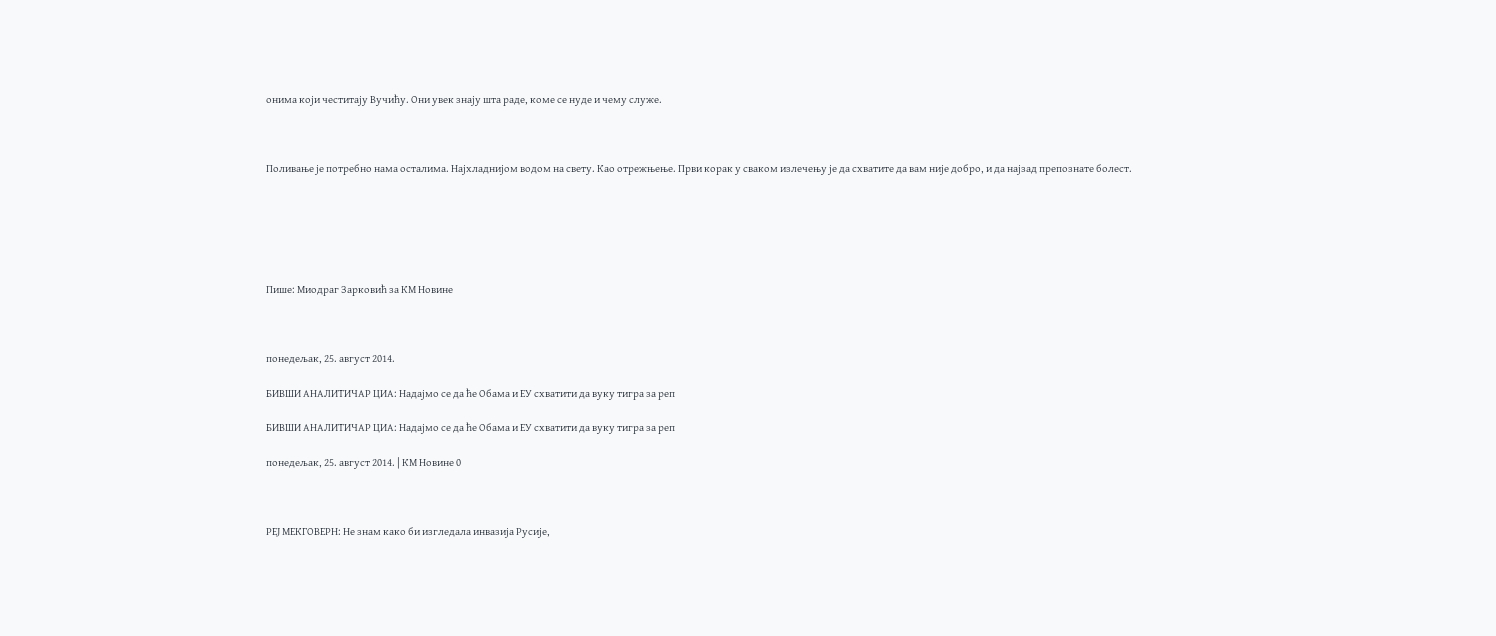онима који честитају Вучићу. Они увек знају шта раде, коме се нуде и чему служе.



Поливање је потребно нама осталима. Најхладнијом водом на свету. Као отрежњење. Први корак у сваком излечењу је да схватите да вам није добро, и да најзад препознате болест.






Пише: Миодраг Зарковић за КМ Новине



понедељак, 25. август 2014.

БИВШИ АНАЛИТИЧАР ЦИА: Надајмо се да ће Обама и ЕУ схватити да вуку тигра за реп

БИВШИ АНАЛИТИЧАР ЦИА: Надајмо се да ће Обама и ЕУ схватити да вуку тигра за реп

понедељак, 25. август 2014. | КМ Новине 0



РЕЈ МЕКГОВЕРН: Не знам како би изгледала инвазија Русије,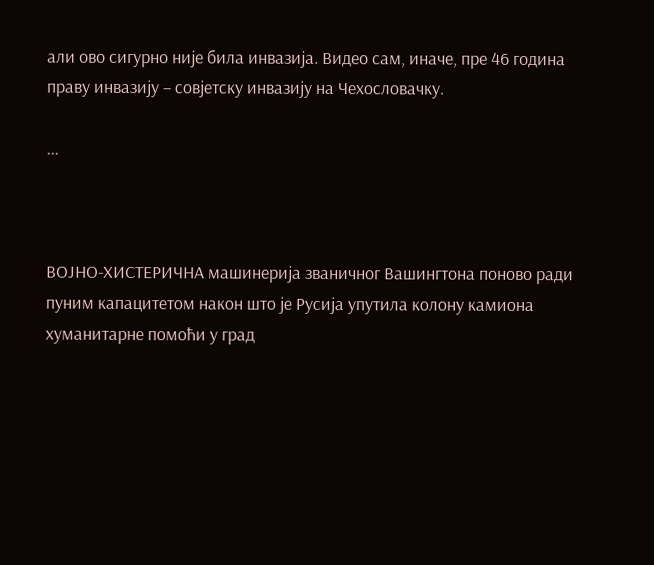али ово сигурно није била инвазија. Видео сам, иначе, пре 46 година праву инвазију – совјетску инвазију на Чехословачку.

...



ВОЈНО-ХИСТЕРИЧНА машинерија званичног Вашингтона поново ради пуним капацитетом након што је Русија упутила колону камиона хуманитарне помоћи у град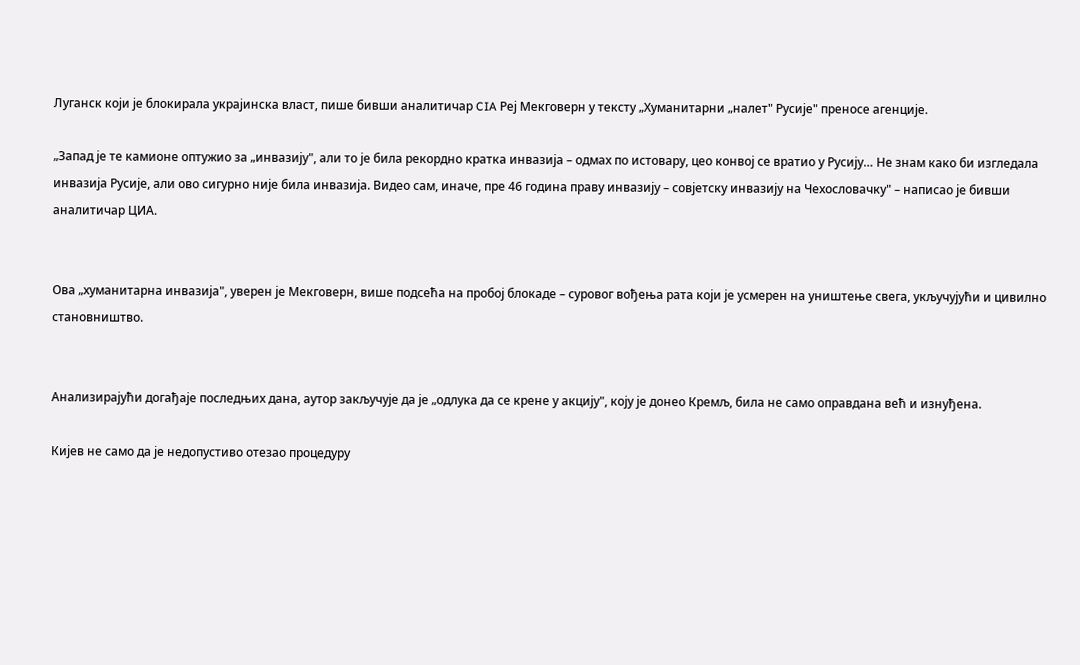Луганск који је блокирала украјинска власт, пише бивши аналитичар CIA Реј Мекговерн у тексту „Хуманитарни „налет" Русије" преносе агенције.

„Запад је те камионе оптужио за „инвазију", али то је била рекордно кратка инвазија – одмах по истовару, цео конвој се вратио у Русију… Не знам како би изгледала инвазија Русије, али ово сигурно није била инвазија. Видео сам, иначе, пре 46 година праву инвазију – совјетску инвазију на Чехословачку" – написао је бивши аналитичар ЦИА.


Ова „хуманитарна инвазија", уверен је Мекговерн, више подсећа на пробој блокаде – суровог вођења рата који је усмерен на уништење свега, укључујући и цивилно становништво.


Анализирајући догађаје последњих дана, аутор закључује да је „одлука да се крене у акцију", коју је донео Кремљ, била не само оправдана већ и изнуђена.

Кијев не само да је недопустиво отезао процедуру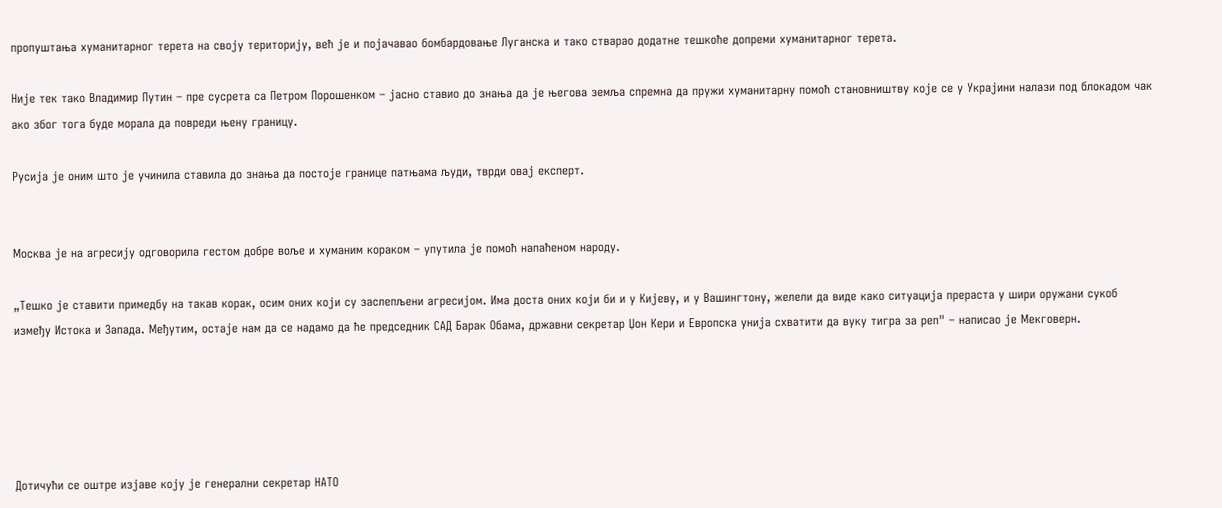пропуштања хуманитарног терета на своју територију, већ је и појачавао бомбардовање Луганска и тако стварао додатне тешкоће допреми хуманитарног терета.

Није тек тако Владимир Путин – пре сусрета са Петром Порошенком – јасно ставио до знања да је његова земља спремна да пружи хуманитарну помоћ становништву које се у Украјини налази под блокадом чак ако због тога буде морала да повреди њену границу.

Русија је оним што је учинила ставила до знања да постоје границе патњама људи, тврди овај експерт.


Москва је на агресију одговорила гестом добре воље и хуманим кораком – упутила је помоћ напаћеном народу.

„Тешко је ставити примедбу на такав корак, осим оних који су заслепљени агресијом. Има доста оних који би и у Кијеву, и у Вашингтону, желели да виде како ситуација прераста у шири оружани сукоб између Истока и Запада. Међутим, остаје нам да се надамо да ће председник САД Барак Обама, државни секретар Џон Кери и Европска унија схватити да вуку тигра за реп" – написао је Мекговерн.





Дотичући се оштре изјаве коју је генерални секретар НАТО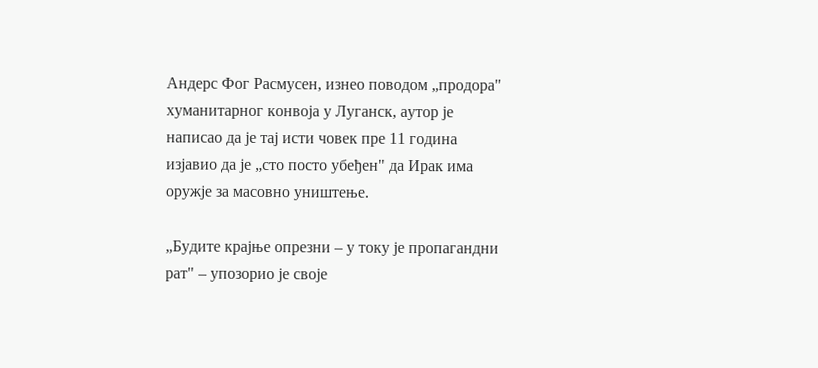Андерс Фог Расмусен, изнео поводом „продора" хуманитарног конвоја у Луганск, аутор је написао да је тај исти човек пре 11 година изјавио да је „сто посто убеђен" да Ирак има оружје за масовно уништење.

„Будите крајње опрезни – у току је пропагандни рат" – упозорио је своје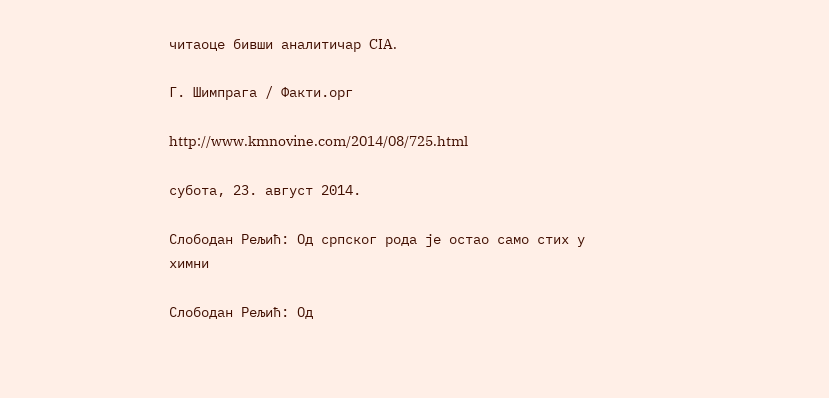читаоце бивши аналитичар CIA.

Г. Шимпрага / Факти.орг

http://www.kmnovine.com/2014/08/725.html

субота, 23. август 2014.

Слободан Рељић: Од српског рода је остао само стих у химни

Слободан Рељић: Од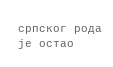српског рода је остао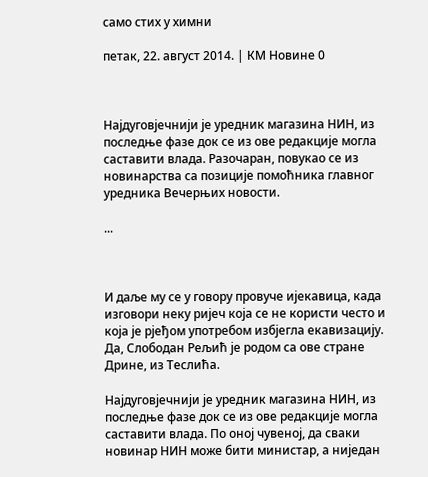само стих у химни

петак, 22. август 2014. | КМ Новине 0



Најдуговјечнији је уредник магазина НИН, из последње фазе док се из ове редакције могла саставити влада. Разочаран, повукао се из новинарства са позиције помоћника главног уредника Вечерњих новости.

...



И даље му се у говору провуче ијекавица, када изговори неку ријеч која се не користи често и која је рјеђом употребом избјегла екавизацију. Да, Слободан Рељић је родом са ове стране Дрине, из Теслића.

Најдуговјечнији је уредник магазина НИН, из последње фазе док се из ове редакције могла саставити влада. По оној чувеној, да сваки новинар НИН може бити министар, а ниједан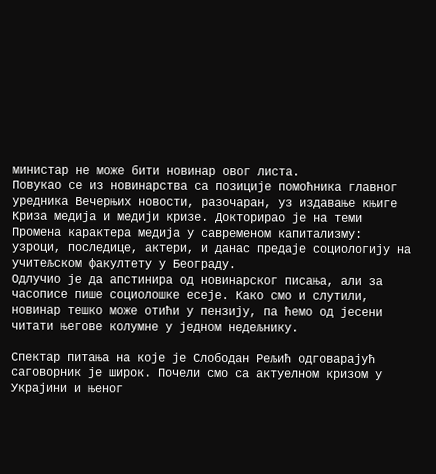министар не може бити новинар овог листа.
Повукао се из новинарства са позиције помоћника главног уредника Вечерњих новости, разочаран, уз издавање књиге Криза медија и медији кризе. Докторирао је на теми Промена карактера медија у савременом капитализму: узроци, последице, актери, и данас предаје социологију на учитељском факултету у Београду.
Одлучио је да апстинира од новинарског писања, али за часописе пише социолошке есеје. Како смо и слутили, новинар тешко може отићи у пензију, па ћемо од јесени читати његове колумне у једном недељнику.

Спектар питања на које је Слободан Рељић одговарајућ саговорник је широк. Почели смо са актуелном кризом у Украјини и њеног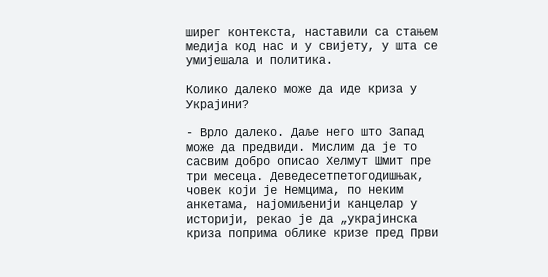ширег контекста, наставили са стањем медија код нас и у свијету, у шта се умијешала и политика.

Колико далеко може да иде криза у Украјини?

- Врло далеко. Даље него што Запад може да предвиди. Мислим да је то сасвим добро описао Хелмут Шмит пре три месеца. Деведесетпетогодишњак, човек који је Немцима, по неким анкетама, најомиљенији канцелар у историји, рекао је да „украјинска криза поприма облике кризе пред Први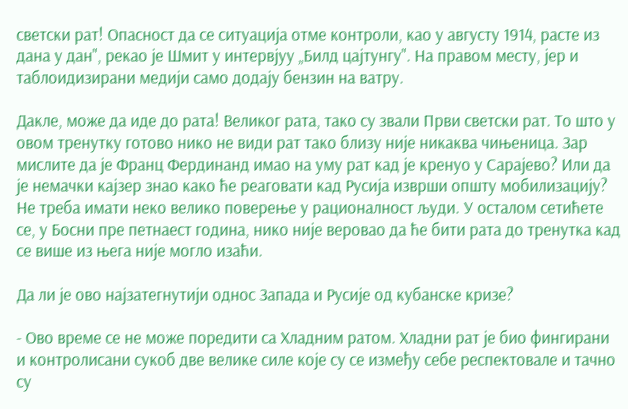светски рат! Опасност да се ситуација отме контроли, као у августу 1914, расте из дана у дан", рекао је Шмит у интервјуу „Билд цајтунгу". На правом месту, јер и таблоидизирани медији само додају бензин на ватру.

Дакле, може да иде до рата! Великог рата, тако су звали Први светски рат. То што у овом тренутку готово нико не види рат тако близу није никаква чињеница. Зар мислите да је Франц Фердинанд имао на уму рат кад је кренуо у Сарајево? Или да је немачки кајзер знао како ће реаговати кад Русија изврши општу мобилизацију? Не треба имати неко велико поверење у рационалност људи. У осталом сетићете се, у Босни пре петнаест година, нико није веровао да ће бити рата до тренутка кад се више из њега није могло изаћи.

Да ли је ово најзатегнутији однос Запада и Русије од кубанске кризе?

- Ово време се не може поредити са Хладним ратом. Хладни рат је био фингирани и контролисани сукоб две велике силе које су се између себе респектовале и тачно су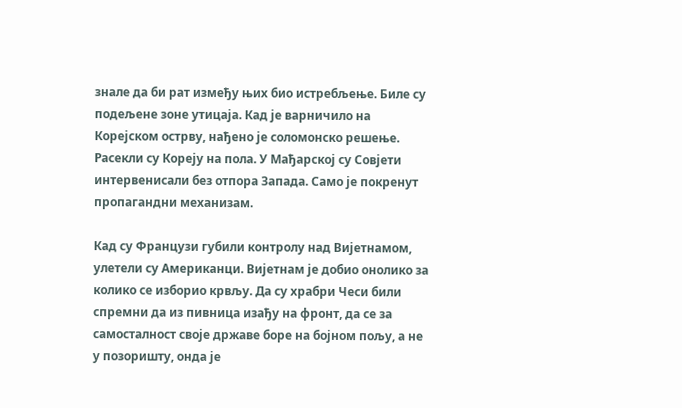знале да би рат између њих био истребљење. Биле су подељене зоне утицаја. Кад је варничило на Корејском острву, нађено је соломонско решење. Расекли су Кореју на пола. У Мађарској су Совјети интервенисали без отпора Запада. Само је покренут пропагандни механизам.

Кад су Французи губили контролу над Вијeтнамом, улетели су Американци. Вијетнам је добио онолико за колико се изборио крвљу. Да су храбри Чеси били спремни да из пивница изађу на фронт, да се за самосталност своје државе боре на бојном пољу, а не у позоришту, онда је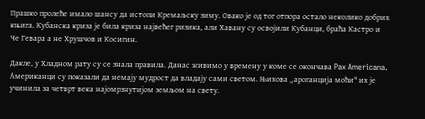Прашко пролеће имало шансу да истопи Кремаљску зиму. Овако је од тог отпора остало неколико добрих књига. Кубанска криза је била криза највећег ризика, али Хавану су освојили Кубанци, браћа Кастро и Че Гевара а не Хрушчов и Косигин.

Дакле, у Хладном рату су се знала правила. Данас живимо у времену у коме се окончава Pax Americana. Американци су показали да немају мудрост да владају сами светом. Њихова „ароганција моћи" их је учинила за четврт века најомрзнутијом земљом на свету.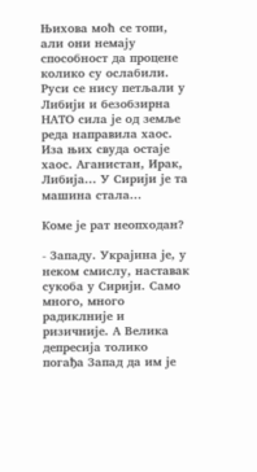Њихова моћ се топи, али они немају способност да процене колико су ослабили. Руси се нису петљали у Либији и безобзирна НАТО сила је од земље реда направила хаос. Иза њих свуда остаје хаос. Аганистан, Ирак, Либија... У Сирији је та машина стала...

Коме је рат неопходан?

- Западу. Украјина је, у неком смислу, наставак сукоба у Сирији. Само много, много радиклније и ризичније. А Велика депресија толико погађа Запад да им је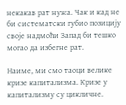некакав рат нужа. Чак и кад не би систематски губио позицију своје надмоћи Запад би тешко могао да избегне рат.

Наиме, ми смо таоци велике кризе капитализма. Кризе у капитализму су цикличне.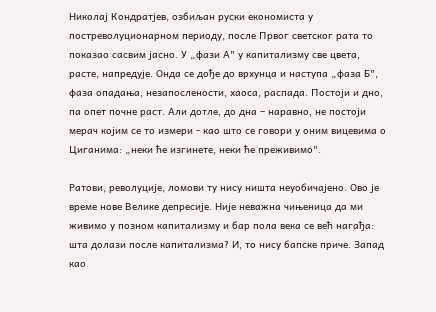Николај Кондратјев, озбиљан руски економиста у постреволуционарном периоду, после Првог светског рата то показао сасвим јасно. У „фази А" у капитализму све цвета, расте, напредује. Онда се дође до врхунца и наступа „фаза Б", фаза опадања, незапослености, хаоса, распада. Постоји и дно, па опет почне раст. Али дотле, до дна – наравно, не постоји мерач којим се то измери - као што се говори у оним вицевима о Циганима: „неки ће изгинете, неки ће преживимо".

Ратови, револуције, ломови ту нису ништа неуобичајено. Ово је време нове Велике депресије. Није неважна чињеница да ми живимо у позном капитализму и бар пола века се већ нагађа: шта долази после капитализма? И, то нису бапске приче. Запад као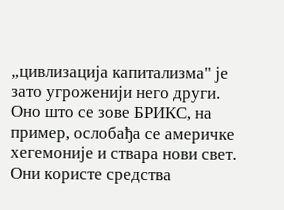„цивлизација капитализма" је зато угроженији него други. Оно што се зове БРИКС, на пример, ослобађа се америчке хегемоније и ствара нови свет. Они користе средства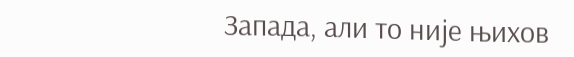Запада, али то није њихов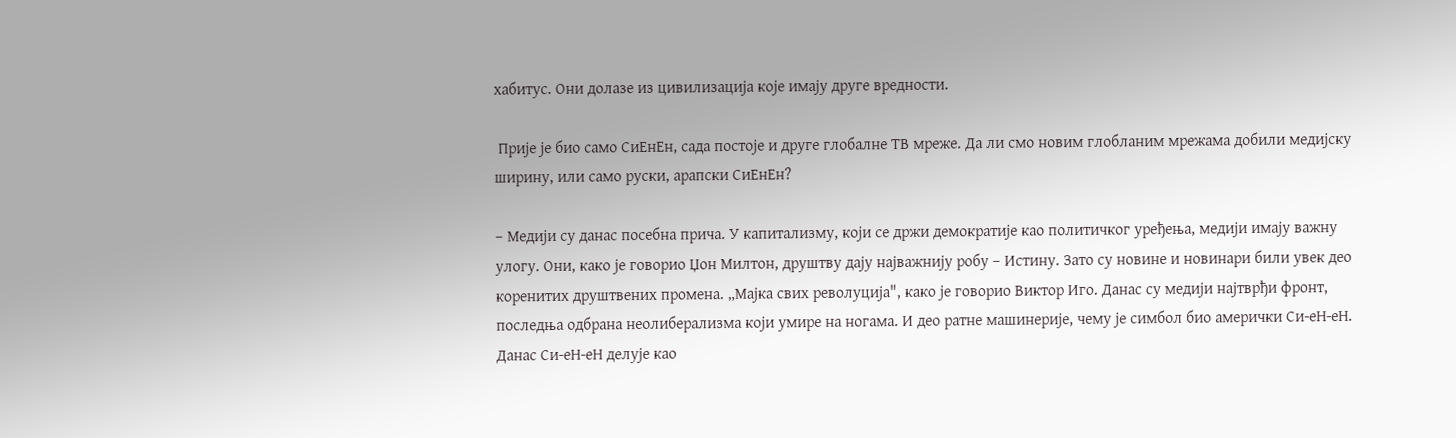хабитус. Они долазе из цивилизација које имају друге вредности.

 Прије је био само СиЕнЕн, сада постоје и друге глобалне ТВ мреже. Да ли смо новим глобланим мрежама добили медијску ширину, или само руски, арапски СиЕнЕн?

– Медији су данас посебна прича. У капитализму, који се држи демократије као политичког уређења, медији имају важну улогу. Они, како је говорио Џон Милтон, друштву дају најважнију робу – Истину. Зато су новине и новинари били увек део коренитих друштвених промена. „Мајка свих револуција", како је говорио Виктор Иго. Данас су медији најтврђи фронт, последња одбрана неолиберализма који умире на ногама. И део ратне машинерије, чему је симбол био амерички Си-еН-еН. Данас Си-еН-еН делује као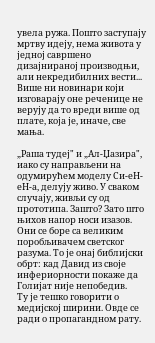увела ружа. Пошто заступају мртву идеју, нема живота у једној савршено дизајнираној производњи, али некредибилних вести... Више ни новинари који изговарају оне реченице не верују да то вреди више од плате, која је, иначе, све мања.

„Раша тудеј" и „Ал-Џазира", иако су направљени на одумирућем моделу Си-еН-еН-а, делују живо. У сваком случају, живљи су од прототипа. Зашто? Зато што њихов напор носи изазов. Они се боре са великим поробљивачем светског разума. То је онај библијски обрт: кад Давид из своје инфериорности покаже да Голијат није непобедив.
Ту је тешко говорити о медијској ширини. Овде се ради о пропагандном рату.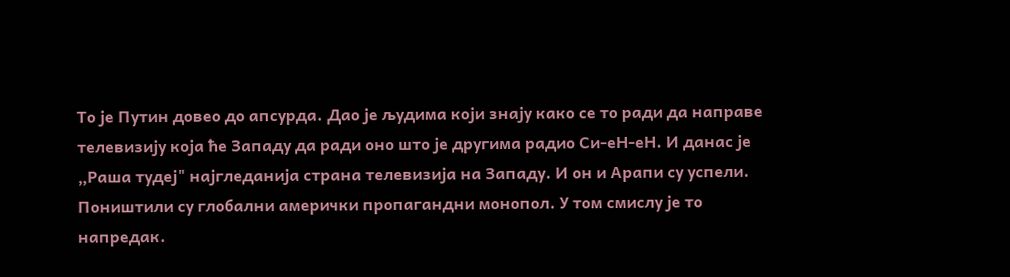То је Путин довео до апсурда. Дао је људима који знају како се то ради да направе телевизију која ће Западу да ради оно што је другима радио Си-еН-еН. И данас је „Раша тудеј" најгледанија страна телевизија на Западу. И он и Арапи су успели. Поништили су глобални амерички пропагандни монопол. У том смислу је то напредак.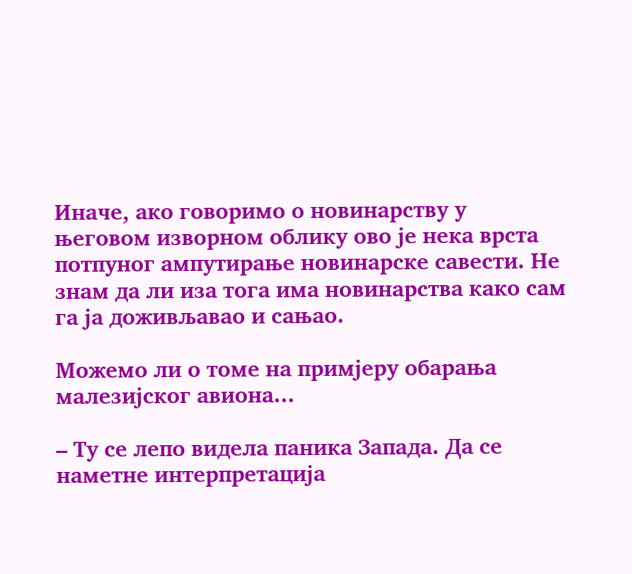Иначе, ако говоримо о новинарству у његовом изворном облику ово је нека врста потпуног ампутирање новинарске савести. Не знам да ли иза тога има новинарства како сам га ја доживљавао и сањао.

Можемо ли о томе на примјеру обарања малезијског авиона...

– Ту се лепо видела паника Запада. Да се наметне интерпретација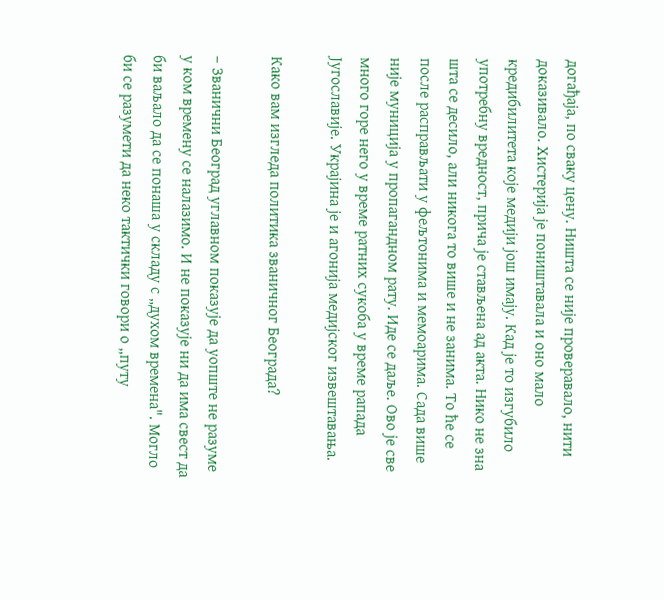догађаја, по сваку цену. Ништа се није проверавало, нити доказивало. Хистерија је поништавала и оно мало кредибилитета које медији још имају. Кад је то изгубило употребну вредност, прича је стављена ад акта. Нико не зна шта се десило, али никога то више и не занима. То ће се после расправљати у фељтонима и мемоарима. Сада више није муниција у пропагандном рату. Иде се даље. Ово је све много горе него у време ратних сукоба у време рапада Југославије. Украјина је и агонија медијског извештавања.

Како вам изгледа политика званичног Београда?

– Званични Београд углавном показује да уопште не разуме у ком времену се налазимо. И не показује ни да има свест да би ваљало да се понаша у складу с „духом времена". Могло би се разумети да неко тактички говори о „путу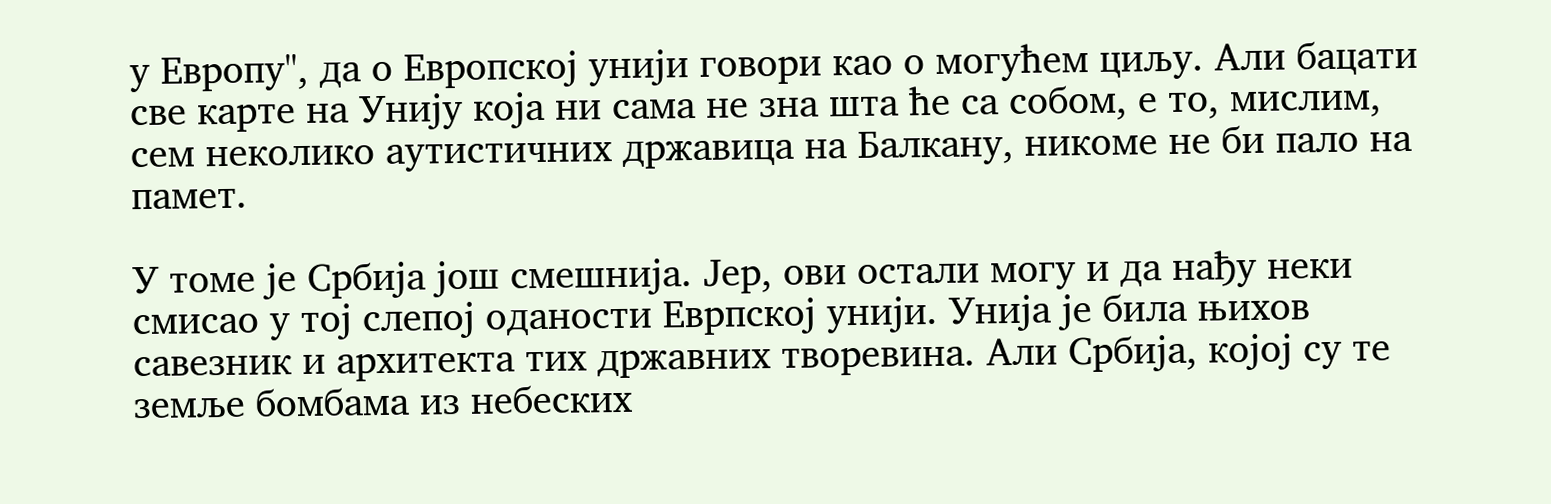у Европу", да о Европској унији говори као о могућем циљу. Али бацати све карте на Унију која ни сама не зна шта ће са собом, е то, мислим, сем неколико аутистичних државица на Балкану, никоме не би пало на памет.

У томе је Србија још смешнија. Јер, ови остали могу и да нађу неки смисао у тој слепој оданости Еврпској унији. Унија је била њихов савезник и архитекта тих државних творевина. Али Србија, којој су те земље бомбама из небеских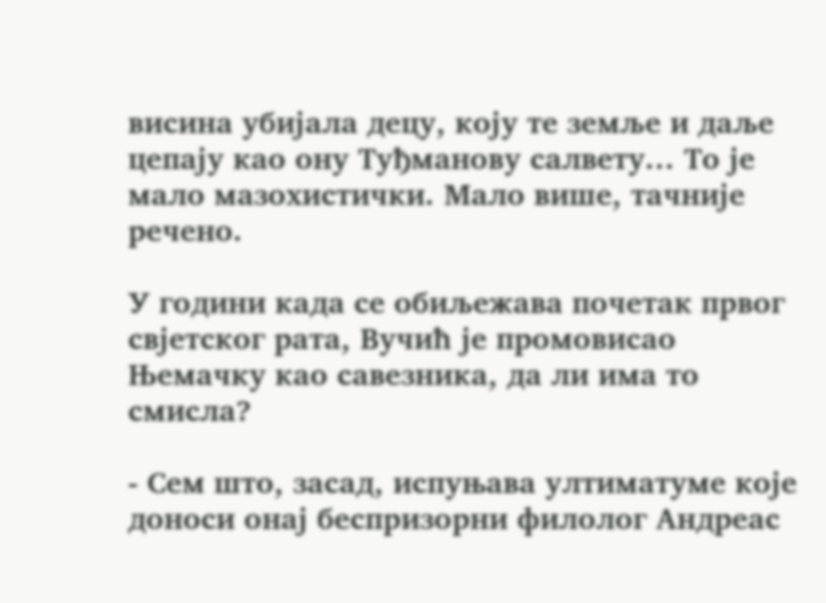висина убијала децу, коју те земље и даље цепају као ону Туђманову салвету... То је мало мазохистички. Мало више, тачније речено.

У години када се обиљежава почетак првог свјетског рата, Вучић је промовисао Њемачку као савезника, да ли има то смисла?

- Сем што, засад, испуњава ултиматуме које доноси онај беспризорни филолог Андреас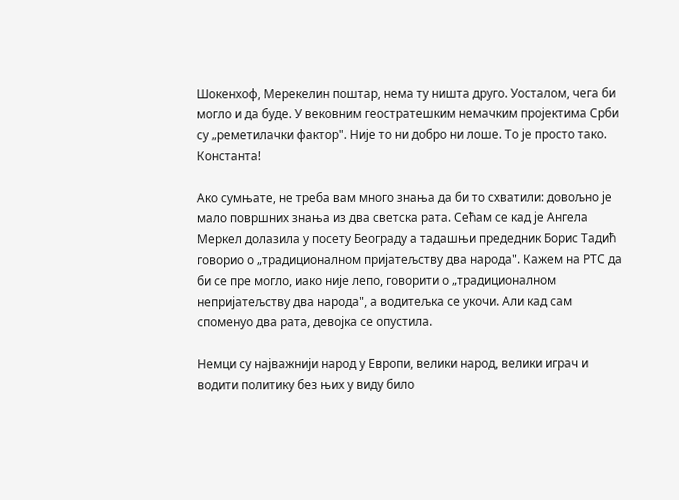Шокенхоф, Мерекелин поштар, нема ту ништа друго. Уосталом, чега би могло и да буде. У вековним геостратешким немачким пројектима Срби су „реметилачки фактор". Није то ни добро ни лоше. То је просто тако. Константа!

Ако сумњате, не треба вам много знања да би то схватили: довољно је мало површних знања из два светска рата. Сећам се кад је Ангела Меркел долазила у посету Београду а тадашњи предедник Борис Тадић говорио о „традиционалном пријатељству два народа". Кажем на РТС да би се пре могло, иако није лепо, говорити о „традиционалном непријатељству два народа", а водитељка се укочи. Али кад сам споменуо два рата, девојка се опустила.

Немци су најважнији народ у Европи, велики народ, велики играч и водити политику без њих у виду било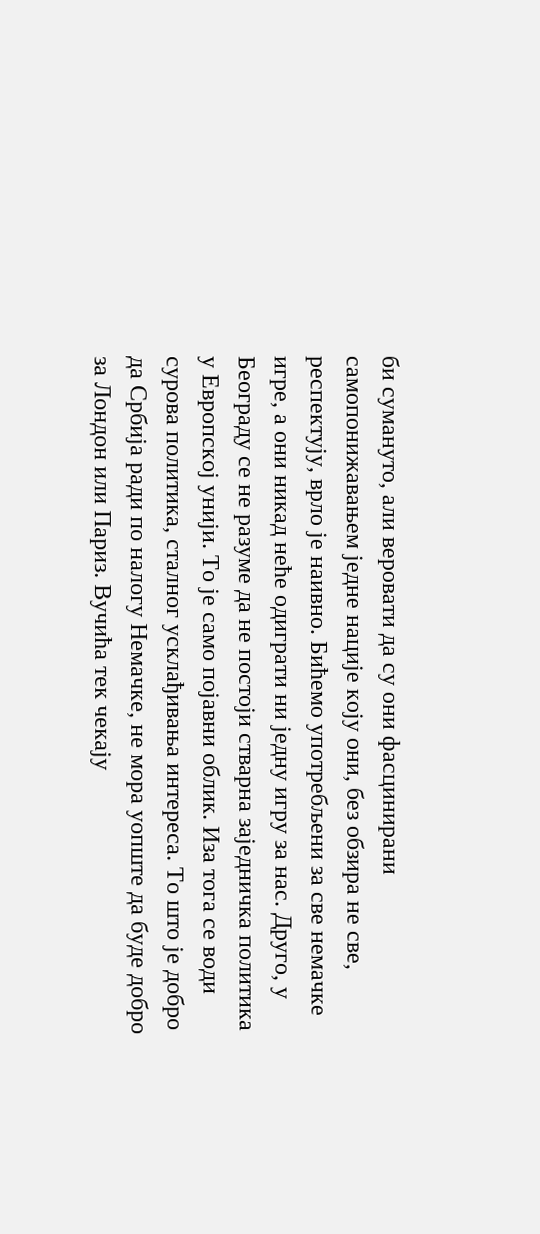би сумануто, али веровати да су они фасцинирани самопонижавањем једне нације коју они, без обзира не све, респектују, врло је наивно. Бићемо употребљени за све немачке игре, а они никад неће одиграти ни једну игру за нас. Друго, у Београду се не разуме да не постоји стварна заједничка политика у Европској унији. То је само појавни облик. Иза тога се води сурова политика, сталног усклађивања интереса. То што је добро да Србија ради по налогу Немачке, не мора уопште да буде добро за Лондон или Париз. Вучића тек чекају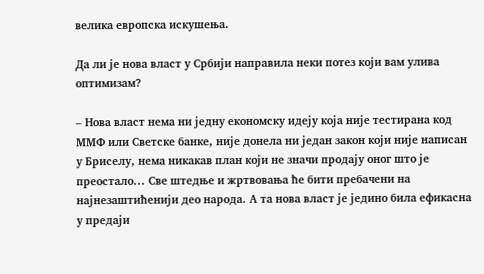велика европска искушења.

Да ли је нова власт у Србији направила неки потез који вам улива оптимизам?

– Нова власт нема ни једну економску идеју која није тестирана код ММФ или Светске банке, није донела ни један закон који није написан у Бриселу, нема никакав план који не значи продају оног што је преостало... Све штедње и жртвовања ће бити пребачени на најнезаштићенији део народа. А та нова власт је једино била ефикасна у предаји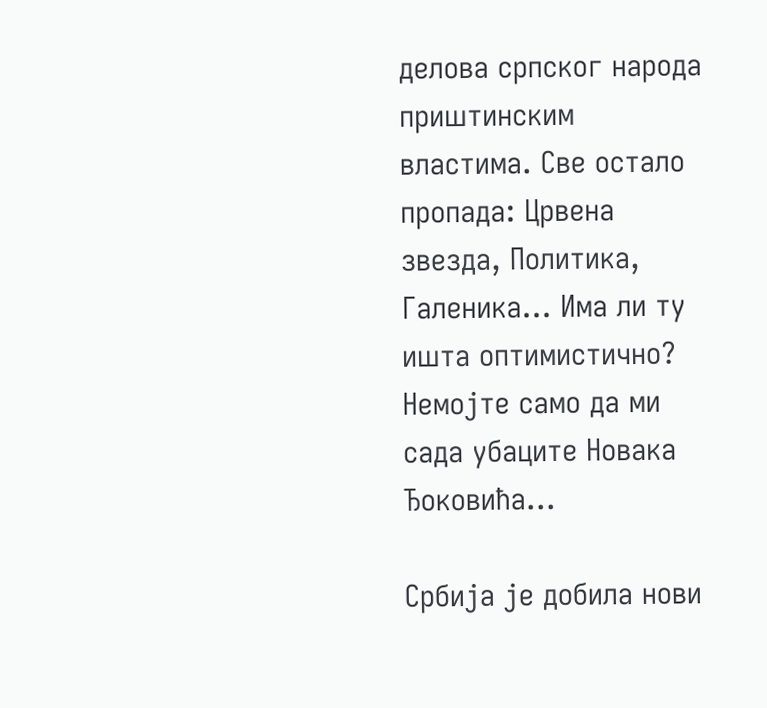делова српског народа приштинским властима. Све остало пропада: Црвена звезда, Политика, Галеника... Има ли ту ишта оптимистично? Немојте само да ми сада убаците Новака Ђоковића...

Србија је добила нови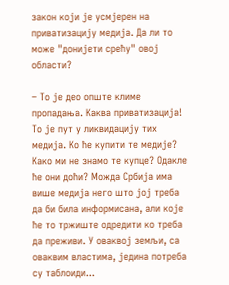закон који је усмјерен на приватизацију медија. Да ли то може "донијети срећу" овој области?

– То је део опште климе пропадања. Каква приватизација! То је пут у ликвидацију тих медија. Ко ће купити те медије? Како ми не знамо те купце? Одакле ће они доћи? Можда Србија има више медија него што јој треба да би била информисана, али које ће то тржиште одредити ко треба да преживи. У оваквој земљи, са оваквим властима, једина потреба су таблоиди...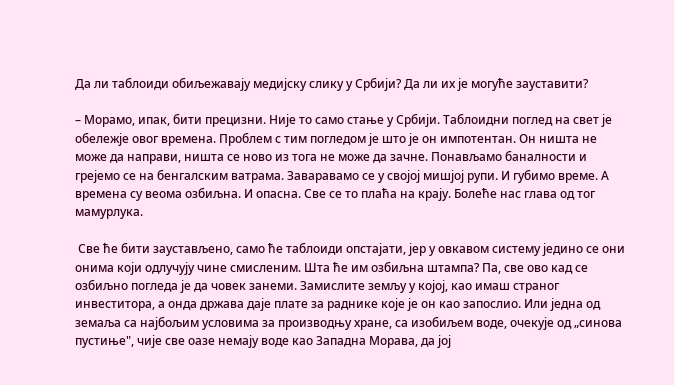Да ли таблоиди обиљежавају медијску слику у Србији? Да ли их је могуће зауставити?

– Морамо, ипак, бити прецизни. Није то само стање у Србији. Таблоидни поглед на свет је обележје овог времена. Проблем с тим погледом је што је он импотентан. Он ништа не може да направи, ништа се ново из тога не може да зачне. Понављамо баналности и грејемо се на бенгалским ватрама. Заваравамо се у својој мишјој рупи. И губимо време. А времена су веома озбиљна. И опасна. Све се то плаћа на крају. Болеће нас глава од тог мамурлука.

 Све ће бити заустављено, само ће таблоиди опстајати, јер у овкавом систему једино се они онима који одлучују чине смисленим. Шта ће им озбиљна штампа? Па, све ово кад се озбиљно погледа је да човек занеми. Замислите земљу у којој, као имаш страног инвеститора, а онда држава даје плате за раднике које је он као запослио. Или једна од земаља са најбољим условима за производњу хране, са изобиљем воде, очекује од „синова пустиње", чије све оазе немају воде као Западна Морава, да јој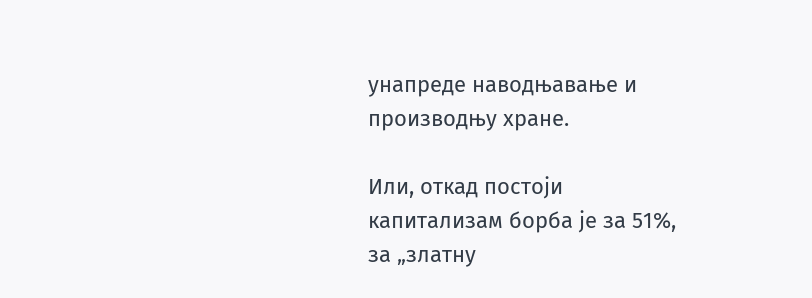унапреде наводњавање и производњу хране.

Или, откад постоји капитализам борба је за 51%, за „златну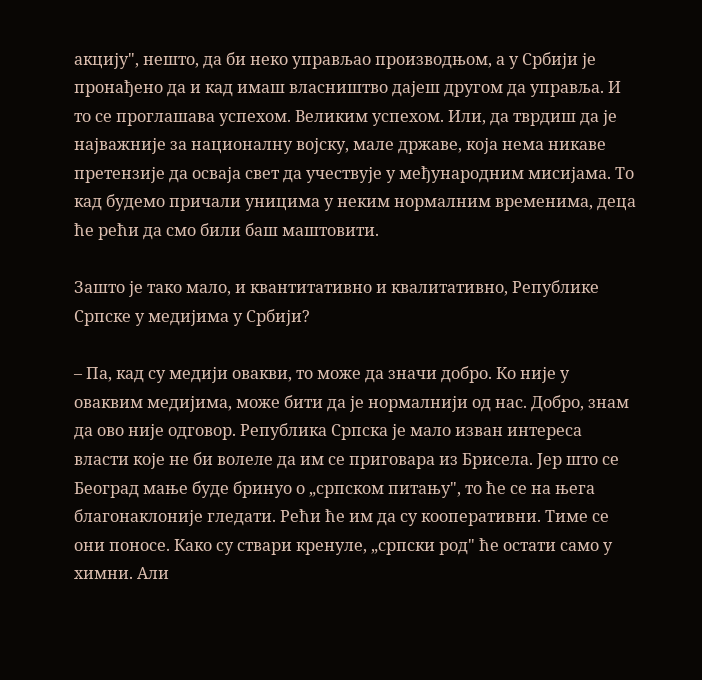акцију", нешто, да би неко управљао производњом, а у Србији је пронађено да и кад имаш власништво дајеш другом да управља. И то се проглашава успехом. Великим успехом. Или, да тврдиш да је најважније за националну војску, мале државе, која нема никаве претензије да осваја свет да учествује у међународним мисијама. То кад будемо причали уницима у неким нормалним временима, деца ће рећи да смо били баш маштовити.

Зашто је тако мало, и квантитативно и квалитативно, Републике Српске у медијима у Србији?

– Па, кад су медији овакви, то може да значи добро. Ко није у оваквим медијима, може бити да је нормалнији од нас. Добро, знам да ово није одговор. Република Српска је мало изван интереса власти које не би волеле да им се приговара из Брисела. Јер што се Београд мање буде бринуо о „српском питању", то ће се на њега благонаклоније гледати. Рећи ће им да су кооперативни. Тиме се они поносе. Како су ствари кренуле, „српски род" ће остати само у химни. Али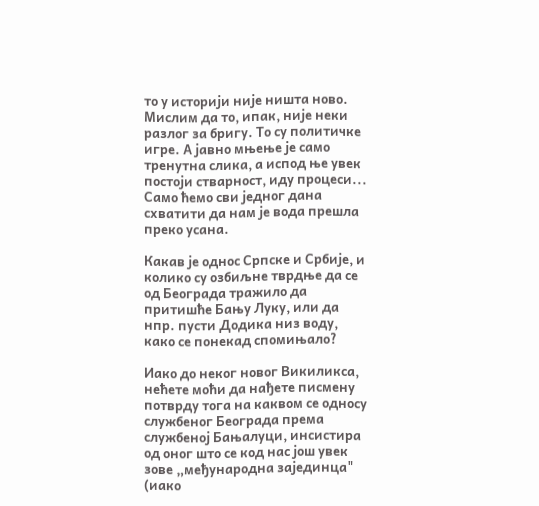то у историји није ништа ново. Мислим да то, ипак, није неки разлог за бригу. То су политичке игре. А јавно мњење је само тренутна слика, а испод ње увек постоји стварност, иду процеси... Само ћемо сви једног дана схватити да нам је вода прешла преко усана.

Какав је однос Српске и Србије, и колико су озбиљне тврдње да се од Београда тражило да притишће Бању Луку, или да нпр. пусти Додика низ воду, како се понекад спомињало?

Иако до неког новог Викиликса, нећете моћи да нађете писмену потврду тога на каквом се односу службеног Београда према службеној Бањалуци, инсистира од оног што се код нас још увек зове „међународна зајединца" (иако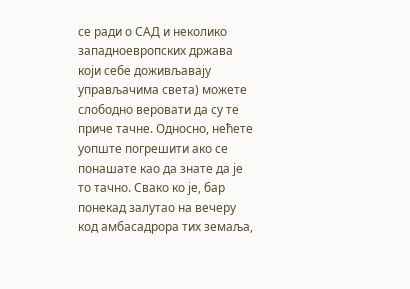се ради о САД и неколико западноевропских држава који себе доживљавају управљачима света) можете слободно веровати да су те приче тачне. Односно, нећете уопште погрешити ако се понашате као да знате да је то тачно. Свако ко је, бар понекад залутао на вечеру код амбасадрора тих земаља,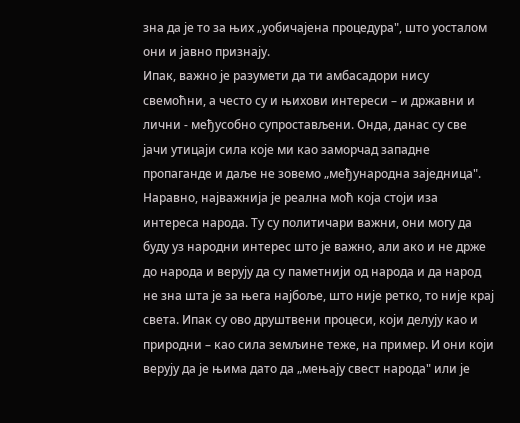зна да је то за њих „уобичајена процедура", што уосталом они и јавно признају.
Ипак, важно је разумети да ти амбасадори нису свемоћни, а често су и њихови интереси – и државни и лични - међусобно супростављени. Онда, данас су све јачи утицаји сила које ми као заморчад западне пропаганде и даље не зовемо „међународна заједница". Наравно, најважнија је реална моћ која стоји иза интереса народа. Ту су политичари важни, они могу да буду уз народни интерес што је важно, али ако и не држе до народа и верују да су паметнији од народа и да народ не зна шта је за њега најбоље, што није ретко, то није крај света. Ипак су ово друштвени процеси, који делују као и природни – као сила земљине теже, на пример. И они који верују да је њима дато да „мењају свест народа" или је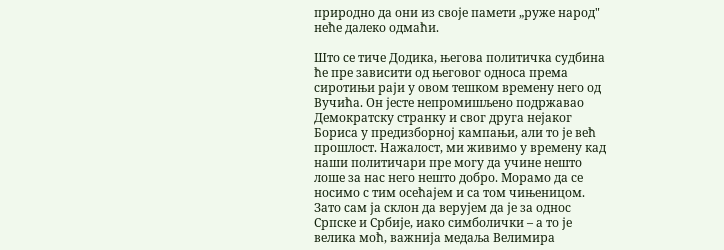природно да они из своје памети „руже народ" неће далеко одмаћи.

Што се тиче Додика, његова политичка судбина ће пре зависити од његовог односа према сиротињи раји у овом тешком времену него од Вучића. Он јесте непромишљено подржавао Демократску странку и свог друга нејаког Бориса у предизборној кампањи, али то је већ прошлост. Нажалост, ми живимо у времену кад наши политичари пре могу да учине нешто лоше за нас него нешто добро. Морамо да се носимо с тим осећајем и са том чињеницом. Зато сам ја склон да верујем да је за однос Српске и Србије, иако симболички – а то је велика моћ, важнија медаља Велимира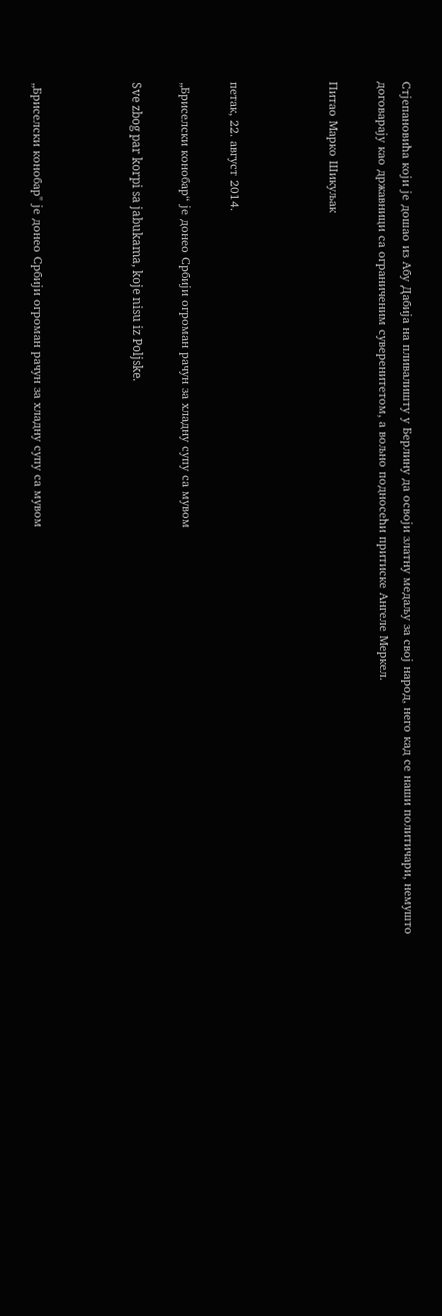Стјепановића који је дошао из Абу Дабија на пливалишту у Берлину да освоји златну медаљу за свој народ, него кад се наши политичари, немушто договарају као државници са ограниченим суверенитетом, а вољно подносећи притиске Ангеле Меркел.

Питао Марко Шикуљак



петак, 22. август 2014.

„Бриселски конобар“ је донео Србији огроман рачун за хладну супу са мувом

Sve zbog par korpi sa jabukama, koje nisu iz Poljske.



„Бриселски конобар" је донео Србији огроман рачун за хладну супу са мувом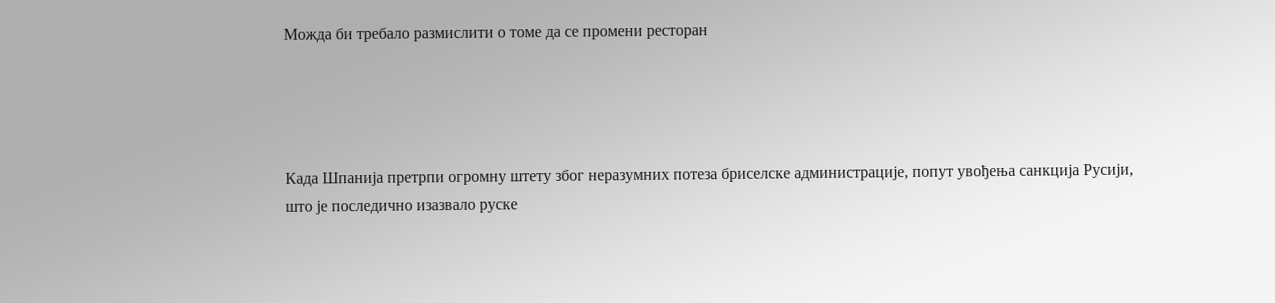Можда би требало размислити о томе да се промени ресторан




Када Шпанија претрпи огромну штету због неразумних потеза бриселске администрације, попут увођења санкција Русији, што је последично изазвало руске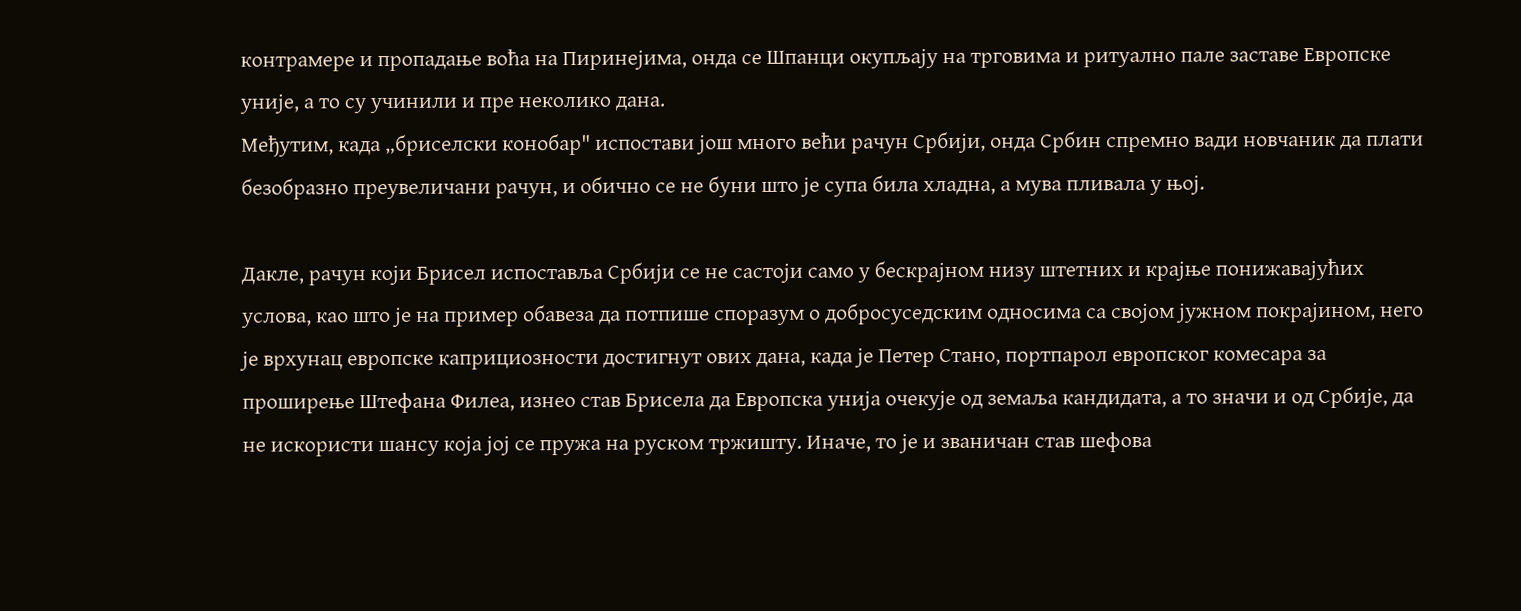контрамере и пропадање воћа на Пиринејима, онда се Шпанци окупљају на трговима и ритуално пале заставе Европске уније, а то су учинили и пре неколико дана.
Међутим, када „бриселски конобар" испостави још много већи рачун Србији, онда Србин спремно вади новчаник да плати безобразно преувеличани рачун, и обично се не буни што је супа била хладна, а мува пливала у њој.

Дакле, рачун који Брисел испоставља Србији се не састоји само у бескрајном низу штетних и крајње понижавајућих услова, као што је на пример обавеза да потпише споразум о добросуседским односима са својом јужном покрајином, него је врхунац европске каприциозности достигнут ових дана, када је Петер Стано, портпарол европског комесара за проширење Штефана Филеа, изнео став Брисела да Европска унија очекује од земаља кандидата, а то значи и од Србије, да не искористи шансу која јој се пружа на руском тржишту. Иначе, то је и званичан став шефова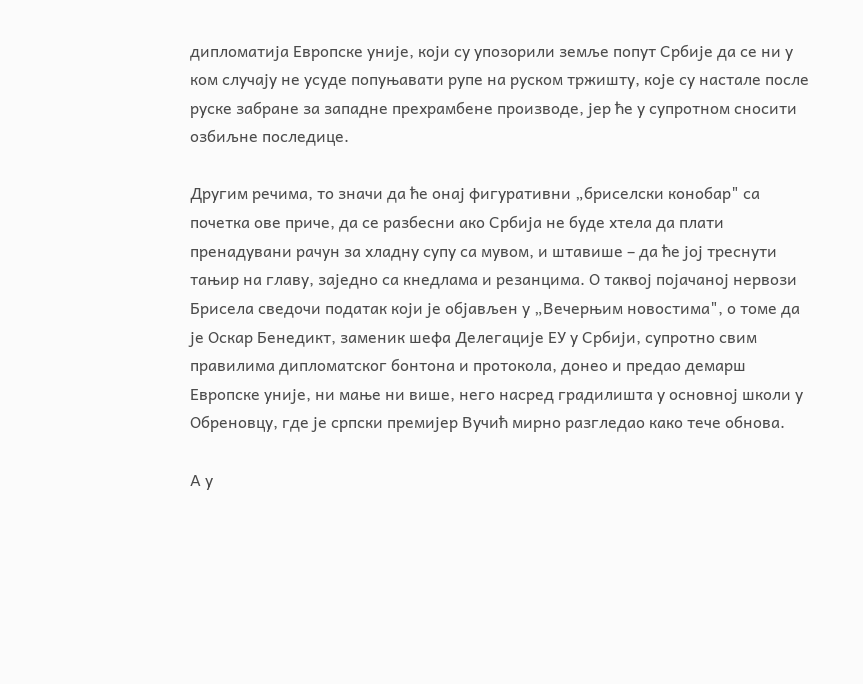дипломатија Европске уније, који су упозорили земље попут Србије да се ни у ком случају не усуде попуњавати рупе на руском тржишту, које су настале после руске забране за западне прехрамбене производе, јер ће у супротном сносити озбиљне последице.

Другим речима, то значи да ће онај фигуративни „бриселски конобар" са почетка ове приче, да се разбесни ако Србија не буде хтела да плати пренадувани рачун за хладну супу са мувом, и штавише – да ће јој треснути тањир на главу, заједно са кнедлама и резанцима. О таквој појачаној нервози Брисела сведочи податак који је објављен у „Вечерњим новостима", о томе да је Оскар Бенедикт, заменик шефа Делегације ЕУ у Србији, супротно свим правилима дипломатског бонтона и протокола, донео и предао демарш Европске уније, ни мање ни више, него насред градилишта у основној школи у Обреновцу, где је српски премијер Вучић мирно разгледао како тече обнова.

А у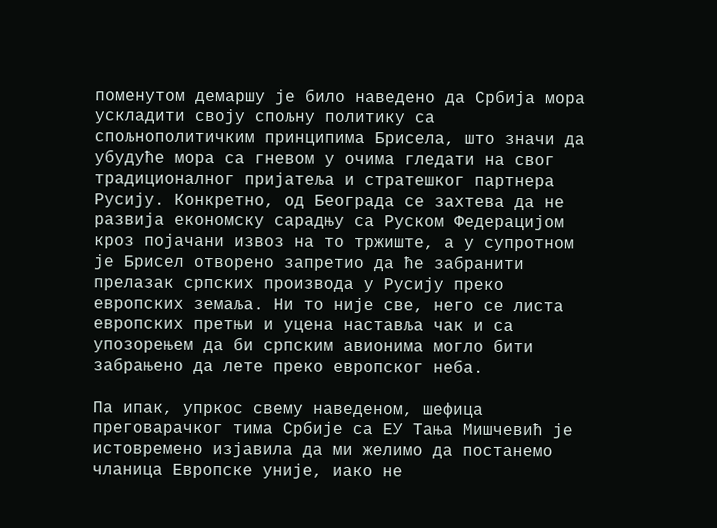поменутом демаршу је било наведено да Србија мора ускладити своју спољну политику са спољнополитичким принципима Брисела, што значи да убудуће мора са гневом у очима гледати на свог традиционалног пријатеља и стратешког партнера Русију. Конкретно, од Београда се захтева да не развија економску сарадњу са Руском Федерацијом кроз појачани извоз на то тржиште, а у супротном је Брисел отворено запретио да ће забранити прелазак српских производа у Русију преко европских земаља. Ни то није све, него се листа европских претњи и уцена наставља чак и са упозорењем да би српским авионима могло бити забрањено да лете преко европског неба.

Па ипак, упркос свему наведеном, шефица преговарачког тима Србије са ЕУ Тања Мишчевић је истовремено изјавила да ми желимо да постанемо чланица Европске уније, иако не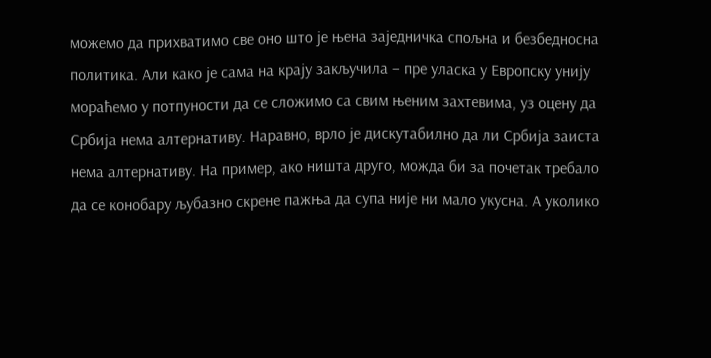можемо да прихватимо све оно што је њена заједничка спољна и безбедносна политика. Али како је сама на крају закључила – пре уласка у Европску унију мораћемо у потпуности да се сложимо са свим њеним захтевима, уз оцену да Србија нема алтернативу. Наравно, врло је дискутабилно да ли Србија заиста нема алтернативу. На пример, ако ништа друго, можда би за почетак требало да се конобару љубазно скрене пажња да супа није ни мало укусна. А уколико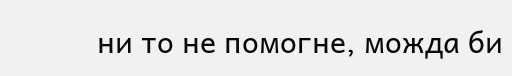ни то не помогне, можда би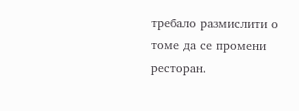требало размислити о томе да се промени ресторан.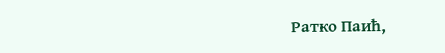Ратко Паић,